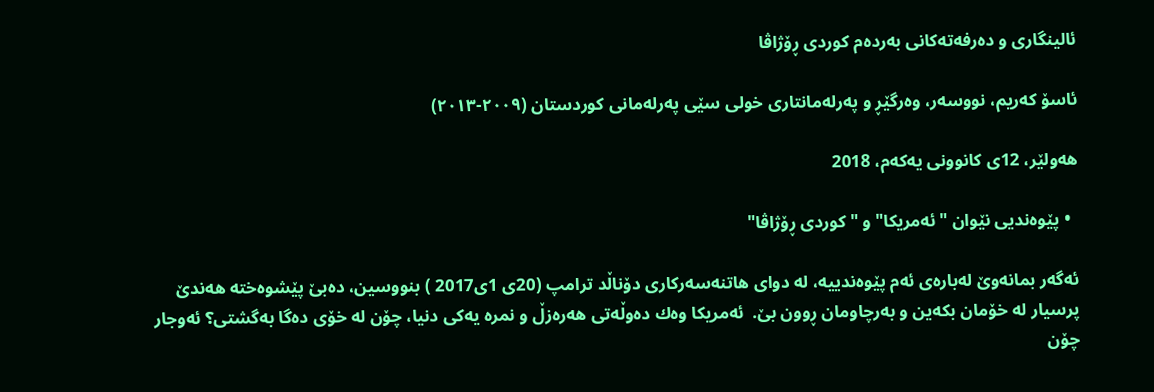ئالينگارى و ده‌رفه‌ته‌كانى به‌رده‌م كوردى ڕۆژاڤا

ئاسۆ كه‌ريم، نووسەر، وەرگێڕ و پەرلەمانتارى خولى سێى پەرلەمانى کوردستان (٢٠٠٩-٢٠١٣)

هه‌ولێر، 12ى كانوونى يه‌كه‌م، 2018

  • پێوه‌نديى نێوان "ئه‌مريكا" و "كوردى ڕۆژاڤا"

ئه‌گه‌ر بمانه‌وێ له‌باره‌ى ئه‌م پێوه‌ندييه‌، له‌ دواى هاتنه‌سه‌ركارى دۆناڵد ترامپ (20ى 1ى2017 ) بنووسين، ده‌بێ پێشوه‌خته‌ هه‌ندێ پرسيار له‌ خۆمان بكه‌ين و به‌رچاومان ڕوون بێ.  ئه‌مريكا وه‌ك ده‌وڵه‌تى هه‌ره‌زڵ و نمره‌ يه‌كى دنيا، چۆن له‌ خۆى ده‌گا به‌گشتى؟ ئه‌وجار چۆن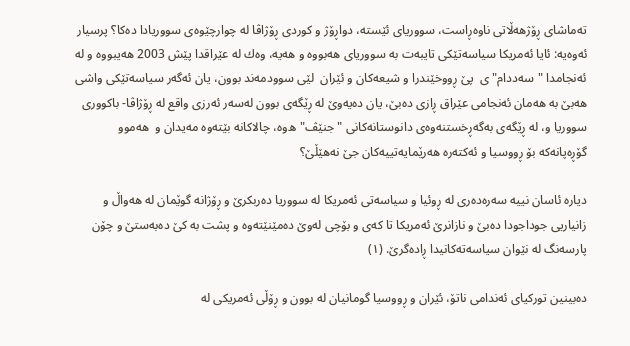ته‌ماشاى ڕۆژهه‌ڵاتى ناوه‌ڕاست، سوورياى ئێسته‌، دواڕۆژ و كوردى ڕۆژاڤا له‌ چوارچێوه‌ى سووريادا ده‌كا؟ پرسيار ئه‌وه‌يه‌: ئايا ئه‌مريكا سياسه‌تێكى تايبه‌ت به‌ سوورياى هه‌بووه‌ و هه‌يه‌، وه‌ك له‌ عێراقدا پێش 2003 هه‌يبووه‌ و له‌ ئه‌نجامدا "سه‌ددام"ى  پێ ڕووخێندرا و شيعه‌كان و ئێران  لێى سوودمه‌ند بوون، يان ئه‌گه‌ر سياسه‌تێكى واشى هه‌بێ به‌ هه‌مان ئه‌نجامى عێراق ڕازى ده‌بێ، يان ده‌يه‌وێ له‌ ڕێگه‌ى بوون له‌سه‌ر ئه‌رزى واقع له‌ ڕۆژاڤا- باكوورى سووريا و، له‌ ڕێگه‌ى به‌گه‌ڕخستنه‌وه‌ى دانوستانه‌كانى "جنێڤ"ه‌وه‌، چالاكانه‌‌ بێته‌وه‌ مه‌يدان و  هه‌موو گۆڕه‌پانه‌كه‌ بۆ ڕووسيا و ئه‌كته‌ره‌ هه‌رێمايه‌تييه‌كان جێ نه‌هێڵێ؟

دياره‌ ئاسان نييه‌ سه‌ره‌ده‌رى له‌ ڕوئيا و سياسه‌تى ئه‌مريكا له‌ سووريا ده‌ربكرێ و ڕۆژانه‌ گوێمان له‌ هه‌واڵ و زانياريى جوداجودا ده‌بێ و نازانرێ ئه‌مريكا تا كه‌ى و بۆچى له‌وێ ده‌مێنێته‌وه‌ و پشت به‌ كێ ده‌به‌ستێ و چۆن پارسه‌نگ له ‌نێوان سياسه‌ته‌كانيدا ڕاده‌گرێ. (١)

ده‌بينين توركياى ئه‌ندامى ناتۆ، ئێران و ڕووسيا گومانيان له‌ بوون و ڕۆڵى ئه‌مريكى له‌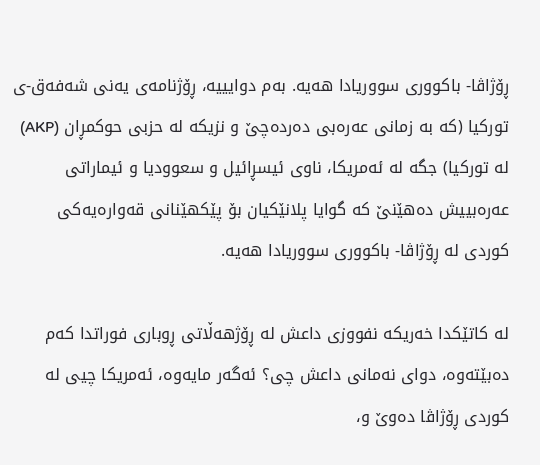ڕۆژاڤا- باكوورى سووريادا هه‌يه‌. به‌م دواييیه‌، ڕۆژنامه‌ى يه‌نى شه‌فه‌ق-ى توركيا (كه‌ به‌ زمانى عه‌ره‌بى ده‌رده‌چێ و‌ نزيكه‌ له‌ حزبى حوكمڕان (AKP) له‌ توركيا) جگه‌ له‌ ئه‌مريكا، ناوى ئيسڕائيل و سعووديا‌ و ئيماراتى عه‌ره‌بيیش ده‌هێنێ كه‌ گوايا پلانێكيان بۆ پێكهێنانى قه‌واره‌يه‌كى كوردى له‌ ڕۆژاڤا- باكوورى سووريادا هه‌يه‌.

له‌ كاتێكدا خه‌ريكه‌ نفووزى داعش له‌ ڕۆژهه‌ڵاتى ڕوبارى فوراتدا كه‌م ده‌بێته‌وه‌، دواى نه‌مانى داعش چى؟ ئه‌گه‌ر مايه‌وه،‌ ئه‌مريكا چیى له‌ كوردى ڕۆژاڤا‌ ده‌وێ و،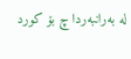له ‌به‌رانبه‌ردا چ بۆ كورد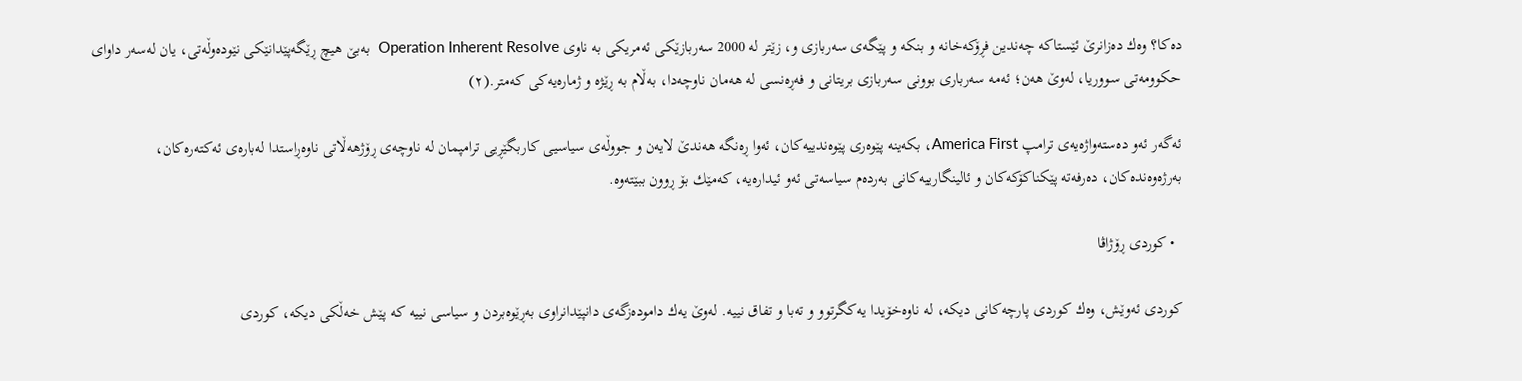ده‌كا؟ وه‌ك ده‌زانرێ‌ ئێستاكه چه‌ندين فڕۆكه‌خانه‌ و‌ بنكه ‌و پێگه‌ى سه‌ربازى و، زێتر له‌ 2000 سه‌ربازێكى ئه‌مريكى به ‌ناوى Operation Inherent Resolve  به‌بێ هيچ ڕێگه‌پێدانێكى نێوده‌وڵه‌تى، يان له‌سه‌ر داواى حكوومه‌تى سووريا، له‌وێ هه‌ن‌؛ ئه‌مه‌ سه‌ربارى بوونى سه‌ربازی بريتانى و فه‌ڕه‌نسى له‌ هه‌مان ناوچه‌دا، به‌ڵام به‌ ڕێژه‌ و ژماره‌يه‌كى كه‌متر.(٢)

ئه‌گه‌ر ئه‌و ده‌سته‌واژه‌يه‌ى ترامپ America First، بكه‌ينه‌ پێوه‌رى پێوه‌ندييه‌كان، ئه‌وا ڕه‌نگه‌ هه‌ندێ لايه‌ن و جووڵه‌ى سياسيى كاربگێڕيى ترامپمان له‌ ناوچه‌ى ڕۆژهه‌ڵاتى ناوه‌ڕاستدا له‌باره‌ى ئه‌كته‌ره‌كان، به‌رژه‌وه‌نده‌كان، ده‌رفه‌ته‌ پێكناكۆكه‌كان و ئالينگارييه‌كانى به‌رده‌م سياسه‌تى ئه‌و ئيداره‌يه‌، كه‌مێك بۆ ڕوون ببێته‌وه‌‌.

  • كوردى ڕۆژاڤا

كوردى ئه‌وێش، وه‌ك كوردى پارچه‌كانى ديكه‌، له ‌ناوه‌خۆيدا يه‌كگرتوو و ته‌با و تفاق نييه‌. له‌وێ يه‌ك داموده‌زگه‌ى دانپێدانراوى به‌ڕێوه‌بردن و سياسى نييه‌ كه‌ پێش خه‌ڵكى ديكه‌، كوردى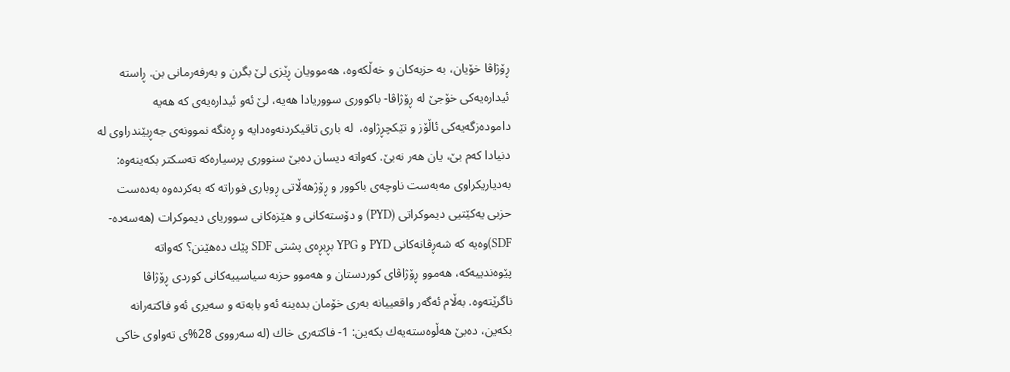ڕۆژاڤا خۆيان، به‌ حزبه‌كان و خه‌ڵكه‌وه‌، هه‌موويان ڕێزى لێ بگرن و به‌رفه‌رمانى بن. ڕاسته‌ ئيداره‌يه‌كى خۆجێ له‌ ڕۆژاڤا- باكوورى سووريادا هه‌يه‌، لێ ئه‌و ئيداره‌يه‌ى كه‌ هه‌يه‌ داموده‌زگه‌يه‌كى ئاڵۆز و تێكچڕژاوه‌،‌  له‌ بارى تاقيكردنه‌وه‌دايه‌ و ڕه‌نگه‌ نموونه‌ى جه‌ڕبێندراوى له‌ دنيادا كه‌م بێ، يان هه‌ر نه‌بێ. كه‌واته‌ ديسان ده‌بێ سنوورى پرسياره‌كه‌ ته‌سكتر بكه‌ينه‌وه‌: به‌دياريكراوى مه‌به‌ست ناوچه‌ى باكوور و ڕۆژهه‌ڵاتى ڕوبارى فوراته‌ كه‌ به‌كرده‌وه‌ به‌ده‌ست حزبى يه‌كێتيى ديموكراتى (PYD) و دۆسته‌كانى و هێزه‌كانى سوورياى ديموكرات (هه‌سه‌ده- SDF)وه‌‌يه‌ كه‌ شه‌ڕڤانه‌كانى PYD و YPG بڕبڕه‌ى پشتى SDF پێك ده‌هێنن؟ كه‌واته‌ پێوه‌ندييه‌كه‌، هه‌موو ڕۆژاڤاى كوردستان و هه‌موو حزبه‌ سياسييه‌كانى كوردى ڕۆژاڤا ناگرێته‌وه‌. به‌ڵام ئه‌گه‌ر واقعييانه‌ به‌رى خۆمان بده‌ينه‌ ئه‌و بابه‌ته و سه‌يرى ئه‌و فاكته‌رانه‌ بكه‌ين، ده‌بێ هه‌ڵوه‌سته‌يه‌ك بكه‌ين: 1- فاكته‌رى خاك (له‌ سه‌رووى 28%ى ته‌واوى خاكى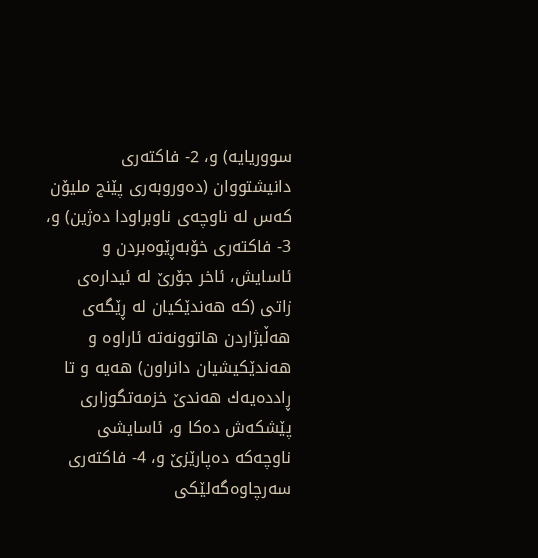سووريايه‌) و، 2- فاكته‌رى  دانيشتووان (ده‌وروبه‌رى پێنج مليۆن كه‌س له‌ ناوچه‌ى ناوبراودا ده‌ژين‌‌) و، 3- فاكته‌رى خۆبه‌ڕێوه‌بردن و ئاسايش، ئاخر جۆرێ له‌ ئيداره‌ى زاتى (كه‌ هه‌ندێكيان له‌ ڕێگه‌ى هه‌ڵبژاردن هاتوونه‌ته‌ ئاراوه‌ و هه‌ندێكيشيان دانراون) هه‌يه ‌و تا ڕادده‌يه‌ك هه‌ندێ خزمه‌تگوزارى پێشكه‌ش ده‌كا و، ئاسايشى ناوچه‌كه‌ ده‌پارێزێ و، 4- فاكته‌رى سه‌رچاوه‌گه‌لێكى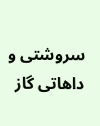سروشتى و داهاتى گاز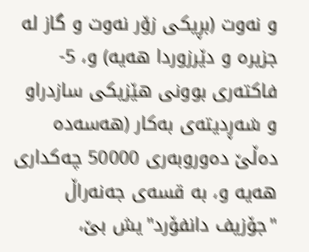و نه‌وت (بڕيكى زۆر نه‌وت و گاز له‌ جزيره‌ و دێرزوردا هه‌يه‌) و، 5- فاكته‌رى بوونى هێزيكى سازدراو و شه‌ڕديته‌ى به‌كار (هه‌سه‌ده‌ ده‌ڵێ ده‌وروبه‌رى 50000 چه‌كدارى هه‌يه‌ و، به‌ قسه‌ى جه‌نه‌راڵ "جۆزيف دانفۆرد"يش بێ،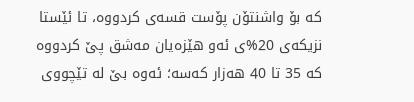كه‌ بۆ واشنتۆن پۆست قسه‌ى كردووه‌، تا ئێستا نزيكه‌ى 20%ى ئه‌و هێزه‌يان مه‌شق پێ كردووه كه‌ 35 تا 40 هه‌زار كه‌سه‌؛ ئه‌وه‌ بێ له‌ تێچووى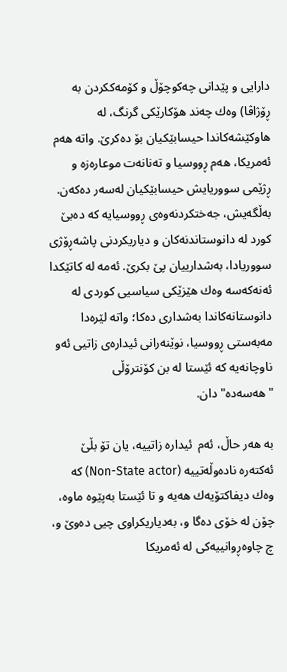دارايى و پێدانى چه‌كوچۆڵ و كۆمه‌ككردن به‌ ڕۆژاڤا‌) وه‌ك چه‌ند هۆكارێكى گرنگ، له‌ هاوكێشه‌كاندا‌ حيسابێكيان بۆ ده‌كرێ. واته‌ هه‌م ئه‌مريكا، هه‌م ڕووسيا و ته‌نانه‌ت موعاره‌زه‌ و ڕژێمى سووريایش حيسابێكيان له‌سه‌ر ده‌كه‌ن. به‌ڵگه‌یش، جه‌ختكردنه‌وه‌ى ڕووسيايه‌ كه‌ ده‌بێ كورد له‌ دانوستاندنه‌كان و دياريكردنى پاشه‌ڕۆژى سووريادا، به‌شدارييان پێ بكرێ. ئه‌مه‌ له‌ كاتێكدا ئه‌نه‌كه‌سه‌ وه‌ك هێزێكى سياسيى كوردى له‌ دانوستانه‌كاندا به‌شدارى ده‌كا؛ واته‌ لێره‌دا مه‌به‌ستى ڕووسيا، نوێنه‌رانى ئيداره‌ى زاتيى ئه‌و ناوچانه‌يه‌ كه‌ ئێستا له‌ بن كۆنترۆڵى "هه‌سه‌ده‌"دان.

به‌ هه‌ر حاڵ، ئه‌م‌ ‌ ئيداره‌ زاتييه، يان تۆ بڵێ ئه‌كته‌ره‌ ناده‌وڵه‌تييه‌ (Non-State actor) كه‌ وه‌ك ديفاكتۆيه‌ك هه‌يه و تا ئێستا به‌پێوه‌ ماوه‌، چۆن له‌ خۆى ده‌گا و، به‌دياريكراوى چیى ده‌وێ و، چ چاوه‌ڕوانييه‌كى له‌ ئه‌مريكا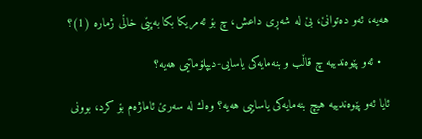هه‌يه، ئه‌و ده‌توانێ، بێ له‌ شه‌ڕى داعش، چ بۆ ئه‌مريكا بكا به‌پێى خاڵى ژماره‌ (1)؟

  • ئه‌و پێوه‌ندييه‌ چ قاڵب و بنه‌مايه‌كى یاسایى-ديپلۆماتیى هه‌يه‌؟

ئايا ئه‌و پێوه‌ندييه‌ هيچ بنه‌مايه‌كى یاساییى هه‌يه‌؟ وه‌ك له‌ سه‌رێ ئاماژه‌م بۆ كرد، بوونى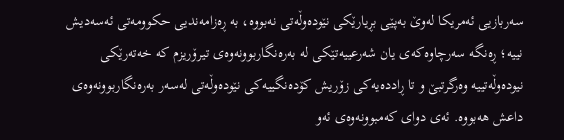سه‌ربازيى ئه‌مريكا له‌وێ به‌پێى بڕيارێكى نێوده‌وڵه‌تى نه‌بووه‌، به‌ ڕه‌زامه‌نديى حكوومه‌تى ئه‌سه‌ديش نييه‌؛ ڕه‌نگه‌ سه‌رچاوه‌كه‌ى يان شه‌رعيیه‌تێكى له‌ به‌ره‌نگاربوونه‌وه‌ى تيرۆريزم كه‌ خه‌ته‌رێكى نيوده‌وڵه‌تييه‌ وه‌رگرتبێ و تا ڕادده‌يه‌كى زۆريش كۆده‌نگييه‌كى نێوده‌وڵه‌تى له‌سه‌ر به‌ره‌نگاربوونه‌وه‌ى داعش هه‌بووه‌. ئه‌ى دواى كه‌مبوونه‌وه‌ى ئه‌و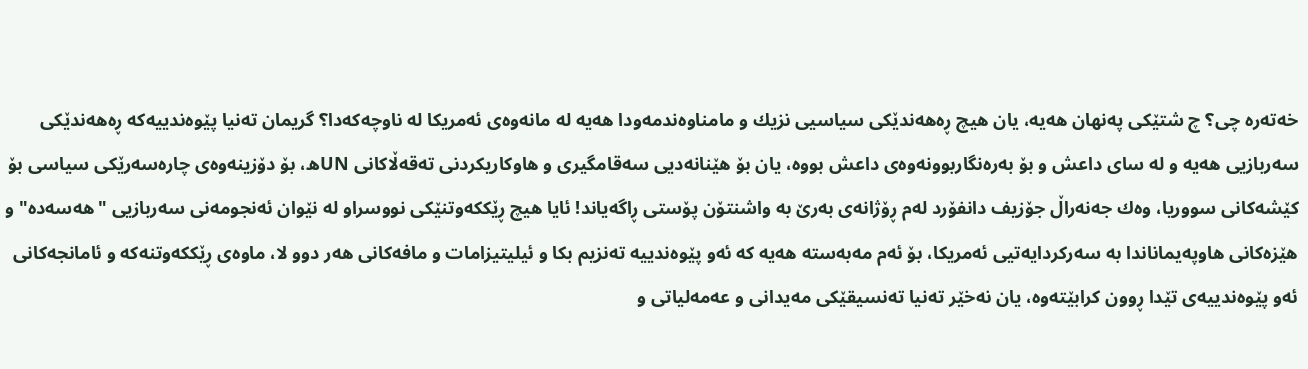خه‌ته‌ره‌ چى؟ چ شتێكى په‌نهان هه‌يه‌، يان هيچ ڕه‌هه‌ندێكى سياسيى نزيك و مامناوه‌ندمه‌ودا هه‌يه‌ له‌ مانه‌وه‌ى ئه‌مريكا له‌ ناوچه‌كه‌دا‌؟ گريمان ته‌نيا پێوه‌ندييه‌كه‌ ڕه‌هه‌ندێكى سه‌ربازیى هه‌يه‌ و له‌ ساى داعش و بۆ به‌ره‌نگاربوونه‌وه‌ى داعش بووه‌، يان بۆ هێنانه‌دیى سه‌قامگيرى و هاوكاريكردنى ته‌قه‌ڵاكانى UNه‌،‌ بۆ دۆزينه‌وه‌ى چاره‌سه‌رێكى سياسى بۆ كێشه‌كانى سووريا، وه‌ك جه‌نه‌راڵ جۆزيف دانفۆرد له‌م ڕۆژانه‌ى به‌رێ به‌ واشنتۆن پۆستى ڕاگه‌ياند! ئايا هيچ ڕێككه‌وتنێكى نووسراو له ‌نێوان ئه‌نجومه‌نى سه‌ربازيى "هه‌سه‌ده‌" و هێزه‌كانى هاوپه‌يماناندا به‌ سه‌ركردايه‌تیى ئه‌مريكا، بۆ ئه‌م مه‌به‌سته‌ هه‌يه‌ كه‌ ئه‌و پێوه‌ندييه‌ ته‌نزيم بكا و ئيليتيزامات و مافه‌كانى هه‌ر دوو لا، ماوه‌ى ڕێككه‌وتنه‌كه‌ و ئامانجه‌كانى ئه‌و پێوه‌ندييه‌ى تێدا ڕوون كرابێته‌وه‌، يان نه‌خێر ته‌نيا ته‌نسيقێكى مه‌يدانى و عه‌مه‌لياتى و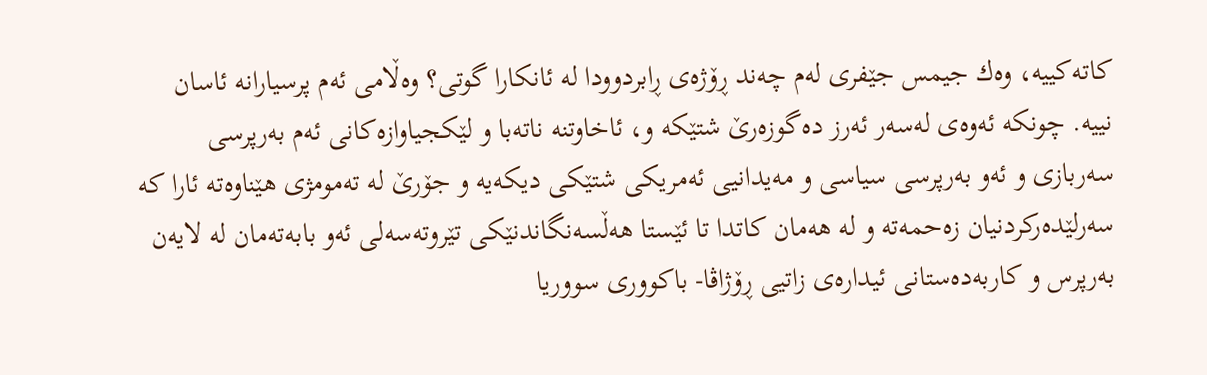كاته‌كييه‌‌، وه‌ك جيمس جێفرى له‌م چه‌ند ڕۆژه‌ى ڕابردوودا له‌ ئانكارا‌ گوتى؟ وه‌ڵامى ئه‌م پرسيارانه‌ ئاسان نييه‌. چونكه‌ ئه‌وه‌ى له‌سه‌ر ئه‌رز ده‌گوزه‌رێ شتێكه‌ و، ئاخاوتنه‌ ناته‌با و لێكجياوازه‌كانى ئه‌م به‌رپرسى سه‌ربازى و ئه‌و به‌رپرسى سياسى و مه‌يدانيى ئه‌مريكى شتێكى ديكه‌يه ‌و جۆرێ له‌ ته‌مومژى هێناوه‌ته‌ ئارا كه‌ سه‌رلێده‌ركردنيان زه‌حمه‌ته‌ و له‌ هه‌مان كاتدا تا ئێستا هه‌ڵسه‌نگاندنێكى تێروته‌سه‌لى ئه‌و بابه‌ته‌مان له ‌لايه‌ن به‌رپرس و كاربه‌ده‌ستانى ئيداره‌ى زاتيى ڕۆژاڤا- باكوورى سووريا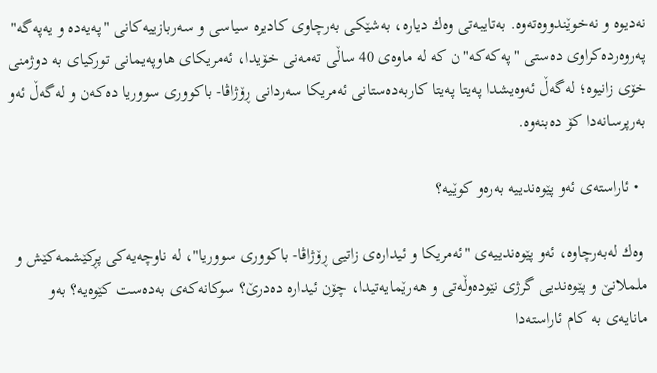نه‌ديوه ‌و نه‌خوێندووه‌ته‌وه‌. به‌تايبه‌تى وه‌ك دياره‌، به‌شێكى به‌رچاوى كاديره‌ سياسى و سه‌ربازييه‌كانى "په‌يه‌ده‌ و يه‌په‌گه‌" په‌روه‌رده‌كراوى ده‌ستى "په‌كه‌كه‌"ن كه‌ له‌ ماوه‌ى 40 ساڵى ته‌مه‌نى خۆيدا، ئه‌مريكاى هاوپه‌يمانى توركياى به‌ دوژمنى خۆى زانيوه‌؛ له‌گه‌ڵ ئه‌وه‌یشدا په‌يتا په‌يتا كاربه‌ده‌ستانى‌ ئه‌مريكا سه‌ردانى ڕۆژاڤا- باكوورى سووريا ده‌كه‌ن و له‌گه‌ڵ ئه‌و به‌رپرسانه‌دا كۆ ده‌بنه‌وه‌.

  • ئاراسته‌ى ئه‌و پێوه‌ندييه‌ به‌ره‌و كوێيه‌؟

 وه‌ك له‌به‌رچاوه‌، ئه‌و پێوه‌ندييه‌ى "ئه‌مريكا و ‌ئيداره‌ى زاتيى ڕۆژاڤا- باكوورى سووريا"، له‌ ناوچه‌يه‌كى پڕكێشمه‌كێش و ململانێ و پێوه‌نديى گرژى نێوده‌وڵه‌تى و هه‌رێمايه‌تيدا، چۆن ئيداره‌ ده‌درێ؟ سوكانه‌كه‌ى به‌ده‌ست كێوه‌يه؟ به‌و مانايه‌ى به‌ كام ئاراسته‌دا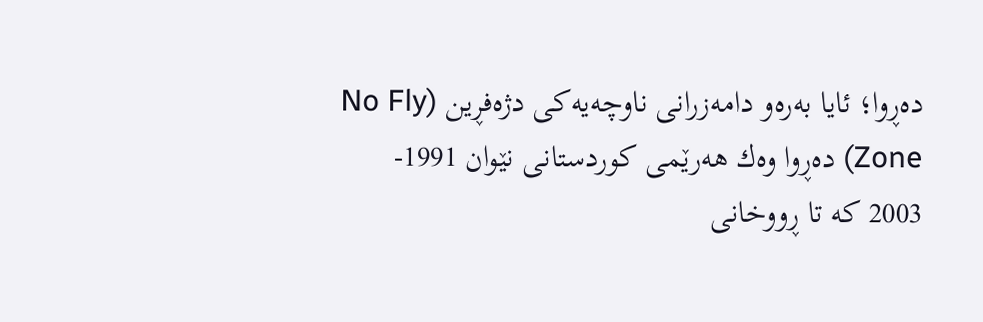ده‌ڕوا؛ ئايا به‌ره‌و دامه‌زرانى ناوچه‌يه‌كى دژه‌فڕين (No Fly Zone) ده‌ڕوا وه‌ك هه‌رێمى كوردستانى نێوان 1991- 2003 كه‌ تا ڕووخانى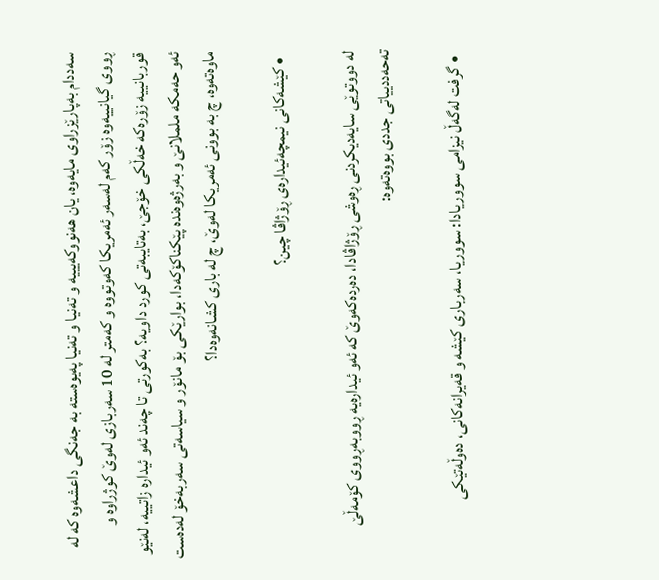سه‌ددام به‌پارێزراوى مايه‌وه‌، يان هه‌نووكه‌يیيه‌ و ته‌نيا و ته‌نيا په‌يوه‌سته‌ به‌ جه‌نگى داعشه‌وه‌‌ كه‌ له‌ ڕووى گيانييه‌وه‌ زۆر كه‌م له‌سه‌ر ئه‌مريكا كه‌وتووه ‌و كه‌متر له‌ 10 سه‌ربازى ‌له‌وێ كوژراوه‌ و قوربانييه‌ زۆره‌كه‌ خه‌ڵكى خۆجێ، به‌تايبه‌تى كورد داويه‌؟ به‌كورتى تا چه‌ند ئه‌و ئيداره‌‌ زاتييه‌، له‌نێو ئه‌و حه‌مكه‌ ململانێ و به‌رژه‌وه‌نده‌ پێكناكۆكه‌دا، بوارێكى بۆ مانۆر و سياسه‌تى سه‌ربه‌خۆ له‌ده‌ست ماوه‌ته‌وه، چ به‌ بوونى ئه‌مريكا له‌وێ، چ له‌ بارى كشانه‌وه‌دا‌‌؟

  • كێشه‌كانى نيمچه‌ئيداره‌ى ڕۆژاڤا چين؟

له‌ دووتوێى سايه‌ديكردنى ڕه‌وشى ڕۆژاڤادا، ده‌رده‌كه‌وێ كه‌ ئه‌و ئيداره‌يه‌ ڕووبه‌ڕووى كۆمه‌ڵێ ته‌حه‌دديياتى جددى بووه‌ته‌وه‌‌:

  • گرفت له‌گه‌ڵ نيزامى سووريادا: سووريا، سه‌ربارى كێشه‌ و قه‌يرانه‌كانى، ده‌وڵه‌تێكى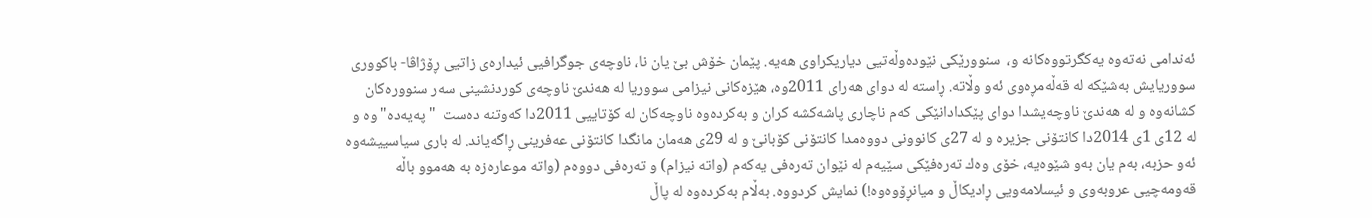ئه‌ندامى نه‌ته‌وه‌ يه‌كگرتووه‌كانه‌ و، ‌ سنوورێكى نێوده‌وڵه‌تيى دياريكراوى هه‌يه‌. پێمان خۆش بێ يان نا، ناوچه‌ى جوگرافيى ئيداره‌ى زاتیى ڕۆژاڤا- باكوورى سووريایش به‌شێكه‌‌ له‌ قه‌ڵه‌مڕه‌وى ئه‌و وڵاته. ڕاسته‌ له‌ دواى هه‌راى 2011وه‌، هێزه‌كانى نيزامى سووريا له‌ هه‌ندێ ناوچه‌ى كوردنشينى سه‌ر سنووره‌كان كشانه‌وه‌ و له‌ هه‌ندێ ناوچه‌یشدا دواى پێكدادانێكى كه‌م‌ ناچارى پاشه‌كشه ‌كران و به‌كرده‌وه‌ ناوچه‌كان له‌ كۆتايیى 2011دا كه‌وتنه‌ ده‌ست  "په‌يه‌ده‌"وه‌ و له‌ 12ى 1ى 2014دا كانتۆنى جزيره‌ و له‌ 27ى كانوونى دووه‌مدا كانتۆنى كۆبانێ و له‌ 29ى هه‌مان مانگدا كانتۆنى عه‌فرينى ڕاگه‌ياند. له‌ بارى سياسيیشه‌وه‌ ئه‌و حزبه،‌ به‌م يان به‌و شێوه‌يه‌، خۆى وه‌ك ته‌ره‌فێكى سێيه‌م له ‌نێوان ته‌ره‌فى يه‌كه‌م (واته‌ نيزام) و ته‌ره‌فى دووه‌م (واته‌ موعاره‌زه‌ به‌ هه‌موو باڵه‌ قه‌ومه‌چیى عروبه‌وى و ئيسلامه‌ويى ڕاديكاڵ و ميانڕۆوه‌وه‌‌!) نمايش كردووه‌. به‌ڵام به‌كرده‌وه‌ له ‌پاڵ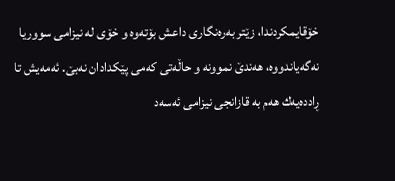خۆقايمكردندا، زێتر به‌ره‌نگارى داعش بۆته‌وه‌‌ و خۆى له‌ نيزامى سووريا نه‌گه‌ياندووه‌، هه‌ندێ نموونه‌ و حاڵه‌تى كه‌مى پێكدادان نه‌بێ. ئه‌مه‌یش تا ڕادده‌يه‌ك هه‌م به‌ قازانجى نيزامى ئه‌سه‌د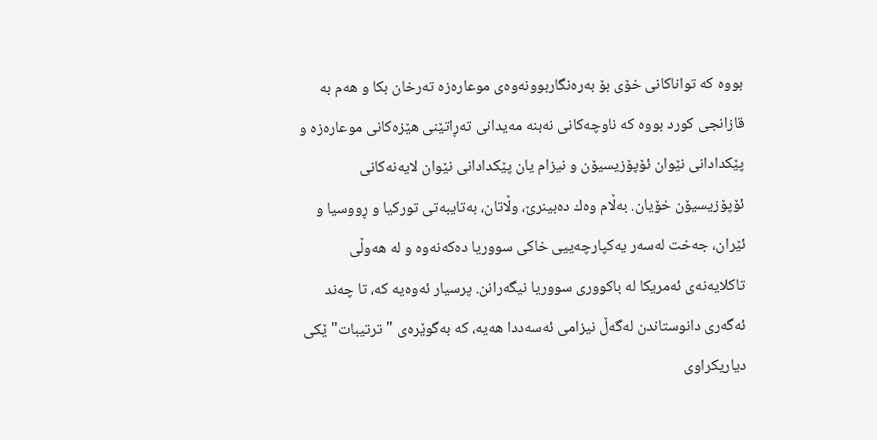بووه‌ كه‌ تواناكانى خۆى بۆ به‌ره‌نگاربوونه‌وه‌ى موعاره‌زه‌ ته‌رخان بكا و هه‌م به‌ قازانجى كورد بووه‌ كه‌ ناوچه‌كانى نه‌بنه‌‌ مه‌يدانى ته‌ڕاتێنى هێزه‌كانى موعاره‌زه و پێكدادانى نێوان ئۆپۆزيسيۆن و نيزام يان پێكدادانى نێوان لايه‌نه‌كانى ئۆپۆزيسيۆن خۆيان‌. به‌ڵام وه‌ك ده‌بينرێ، وڵاتان، به‌تايبه‌تى توركيا و ڕووسيا و ئێران، جه‌خت له‌سه‌ر يه‌كپارچه‌يیى خاكى سووريا ده‌كه‌نه‌وه‌‌‌ و له‌ هه‌وڵى تاكلايه‌نه‌ى ئه‌مريكا له‌ باكوورى سووريا نيگه‌رانن. پرسيار ئه‌وه‌يه‌ كه،‌ تا چه‌ند ئه‌گه‌رى دانوستاندن له‌گه‌ڵ نيزامى ئه‌سه‌ددا هه‌يه‌، كه‌ به‌گوێره‌ى "ترتيبات"ێكى دياريكراوى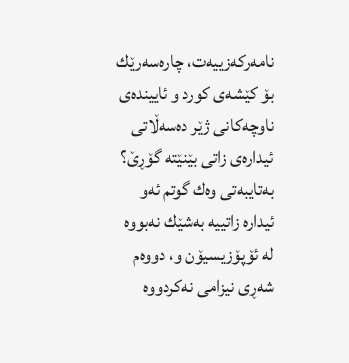نامه‌ركه‌زييه‌ت، چاره‌سه‌رێك بۆ كێشه‌ى كورد و ئایينده‌ى ناوچه‌كانى ژێر ده‌سه‌ڵاتى ئيداره‌ى زاتى بێنێته‌ گۆڕێ؟ به‌تايبه‌تى وه‌ك گوتم ئه‌و ئيداره‌ زاتييه‌ به‌شێك نه‌بووه‌ له‌ ئۆپۆزيسيۆن و، دووه‌م شه‌ڕى نيزامى نه‌كردووه‌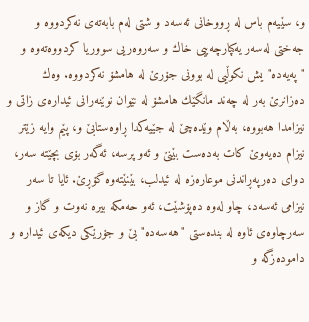و، سێيه‌م باس له‌ ڕووخانى ئه‌سه‌د و شتى له‌م بابه‌ته‌ى نه‌كردووه‌ و جه‌ختى له‌سه‌ر يه‌كپارچه‌يیى خاك و سه‌روه‌ریى سووريا كردووه‌ته‌وه‌ و "په‌يه‌ده‌"یش نكوڵیى له‌ بوونى جۆرێ له‌ هامشۆ نه‌كردووه‌. وه‌ك ده‌زانرێ به‌ر له‌ چه‌ند مانگێك هامشۆ له ‌نێوان نوێنه‌رانى ئيداره‌ى زاتى و نيزامدا هه‌بووه‌، به‌ڵام وێده‌چێ له‌ جێيه‌كدا ڕاوه‌ستابێ و، پێم وايه‌ زێتر نيزام ده‌يه‌وێ كات به‌ده‌ست بێنێ و ئه‌و پرسه،‌ ئه‌گه‌ر بۆى بچێته‌ سه‌ر، دواى ده‌رپه‌ڕاندنى موعاره‌زه‌ له‌ ئيدلب، بێنێته‌وه‌ گۆڕێ. ئايا تا سه‌ر نيزامى ئه‌سه‌د، چاو له‌وه‌ ده‌پۆشێت، ئه‌و حه‌مكه‌ بيره‌ نه‌وت و گاز و سه‌رچاوه‌ى ئاوه‌ له‌ بنده‌ستى "هه‌سه‌ده‌" بێ و جۆرێكى ديكه‌ى ئيداره ‌و داموده‌زگه‌ و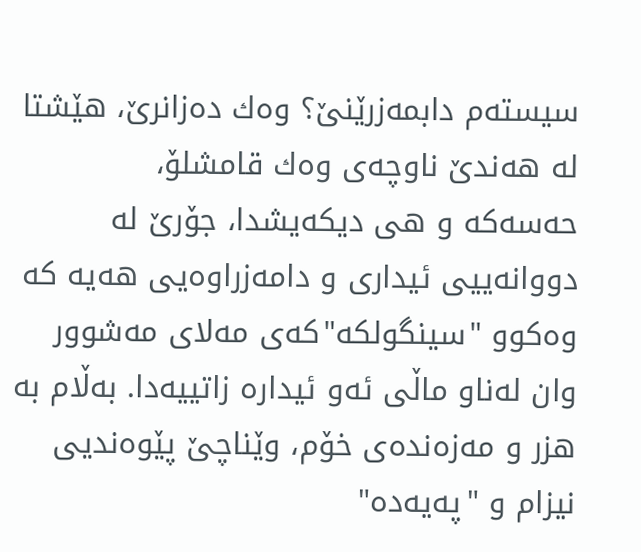سيسته‌م دابمه‌زرێنێ؟ وه‌ك ده‌زانرێ، هێشتا له‌ هه‌ندێ ناوچه‌ى وه‌ك قامشلۆ، حه‌سه‌كه ‌و هى ديكه‌یشدا، جۆرێ له‌ دووانه‌يیى ئيدارى و دامه‌زراوه‌يى هه‌يه‌ كه‌ وه‌كوو "سينگولكه‌"كه‌ى مه‌لاى مه‌شوور وان له‌ناو ماڵى ئه‌و ئيداره‌ زاتييه‌دا. به‌ڵام به‌ هزر و مه‌زه‌نده‌ى خۆم، وێناچێ پێوه‌نديى نيزام و "په‌يه‌ده‌"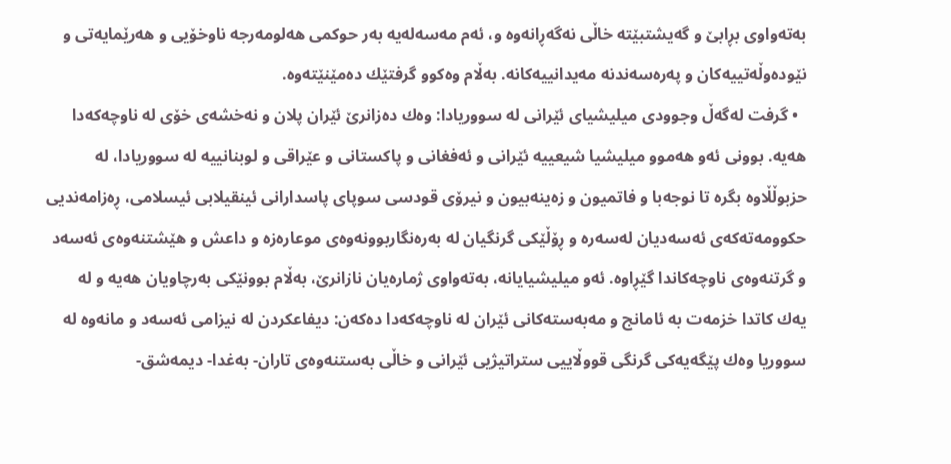به‌ته‌واوى بڕابێ و گه‌يشتبێته‌ خاڵى نه‌گه‌ڕانه‌وه ‌و، ئه‌م مه‌سه‌له‌يه‌ به‌ر حوكمى هه‌لومه‌رجه‌ ناوخۆيى و هه‌رێمايه‌تى و نێوده‌وڵه‌تييه‌كان و په‌ره‌سه‌ندنه‌ مه‌يدانييه‌كانه‌. به‌ڵام وه‌كوو گرفتێك ده‌مێنێته‌وه‌.
  • گرفت له‌گه‌ڵ وجوودى ميليشياى ئێرانى له‌ سووريادا: وه‌ك ده‌زانرێ ئێران پلان و نه‌خشه‌ى خۆى له‌ ناوچه‌كه‌دا هه‌يه‌. بوونى ئه‌و هه‌موو ميليشيا شيعييه‌ ئێرانى و ئه‌فغانى و پاكستانى و عێراقى و لوبنانييه‌ له‌ سووريادا، له‌ حزبوڵڵاوه‌ بگره‌ تا نوجه‌با و فاتميون و زه‌ينه‌بيون و نيرۆى قودسى سوپاى پاسدارانى ئينقيلابى ئيسلامى‌، ڕه‌زامه‌نديى حكوومه‌ته‌كه‌ى ئه‌سه‌ديان له‌سه‌ره‌ و ڕۆڵێكى گرنگيان له‌ به‌ره‌نگاربوونه‌وه‌ى موعاره‌زه‌ و داعش و هێشتنه‌وه‌ى ئه‌سه‌د و گرتنه‌وه‌ى ناوچه‌كاندا گێڕاوه‌. ئه‌و ميليشيایانه‌، به‌ته‌واوى ژماره‌يان نازانرێ، به‌ڵام بوونێكى به‌رچاويان هه‌يه و له‌ يه‌ك كاتدا خزمه‌ت به‌ ئامانج و مه‌به‌سته‌كانى ئێران له‌ ناوچه‌كه‌دا ده‌كه‌ن: ديفاعكردن له‌ نيزامى ئه‌سه‌د و مانه‌وه‌ له‌ سووريا وه‌ك پێگه‌يه‌كى گرنگى قووڵايیى ستراتیژیی ئێرانى و خاڵى به‌ستنه‌وه‌ى تاران- به‌غدا- ديمه‌شق-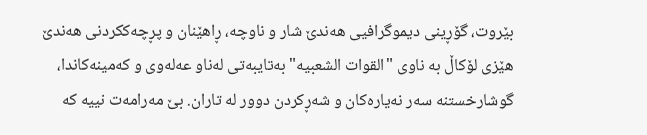بێروت، گۆڕينى ديموگرافيى هه‌ندێ شار و ناوچه‌، ڕاهێنان و پڕچه‌ككردنى هه‌ندێ هێزى لۆكاڵ به‌ ناوى "القوات الشعبيه‌" به‌تايبه‌تى له‌ناو عه‌له‌وى و كه‌مينه‌كاندا، گوشارخستنه‌ سه‌ر نه‌ياره‌كان و شه‌ڕكردن دوور له‌ تاران. بێ مه‌رامه‌ت نييه‌ كه‌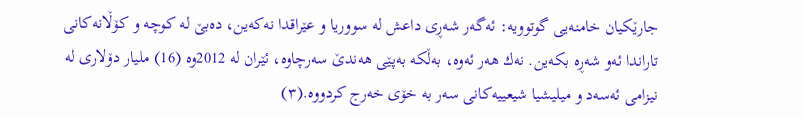جارێكيان خامنه‌يى گوتوويه‌: ئه‌گه‌ر شه‌ڕى داعش له‌ سووريا و عێراقدا نه‌كه‌ين، ده‌بێ له‌ كوچه ‌و كۆڵانه‌كانى تاراندا ئه‌و شه‌ڕه‌ بكه‌ين. نه‌ك هه‌ر ئه‌وه‌، به‌ڵكه‌ به‌پێى هه‌ندێ سه‌رچاوه‌، ئێران له‌ 2012وه‌ (16) مليار دۆلارى له‌ نيزامى ئه‌سه‌د و ميليشيا شيعييه‌كانى سه‌ر به‌ خۆى خه‌رج كردووه‌.(٣)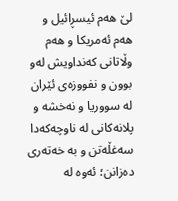لێ هه‌م ئيسڕائيل و هه‌م ئه‌مريكا و هه‌م وڵاتانى كه‌نداويش له‌و بوون و نفووزه‌ى ئێران له‌ سووريا و نه‌خشه‌ و پلانه‌كانى له‌ ناوچه‌كه‌دا سه‌غڵه‌تن و به‌ خه‌ته‌رى ده‌زانن؛ ئه‌وه‌ له‌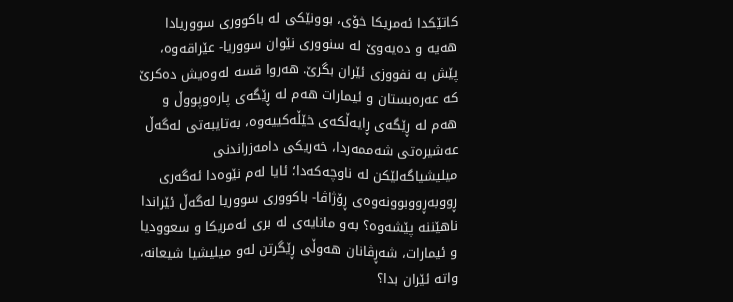كاتێكدا ئه‌مريكا خۆى، بوونێكى له‌ باكوورى سووريادا هه‌يه و ده‌يه‌وێ له‌ سنوورى نێوان سووريا- عێراقه‌وه‌، پێش به‌ نفووزى ئێران بگرێ‌. هه‌روا قسه‌ له‌وه‌یش ده‌كرێ كه‌ عه‌ره‌بستان و ئيمارات هه‌م له‌ ڕێگه‌ى پاره‌وپووڵ و هه‌م له‌ ڕێگه‌ى ڕايه‌ڵكه‌ى خێڵه‌كييه‌وه،‌ به‌تايبه‌تى له‌گه‌ڵ عه‌شيره‌تى شه‌ممه‌ردا، خه‌ريكى دامه‌زراندنى ميليشياگه‌لێكن له‌ ناوچه‌كه‌دا؛ ئايا له‌م نێوه‌دا ئه‌گه‌رى ڕووبه‌ڕووبوونه‌وه‌ى ڕۆژاڤا- باكوورى سووريا له‌گه‌ڵ ئێراندا ناهێننه‌ پێشه‌وه‌؟ به‌و مانايه‌ى له‌ برى ئه‌مريكا و سعووديا‌ و ئيمارات، شه‌ڕڤانان هه‌وڵى ڕێگرتن له‌و ميليشيا شيعانه‌، واته‌ ئێران بدا؟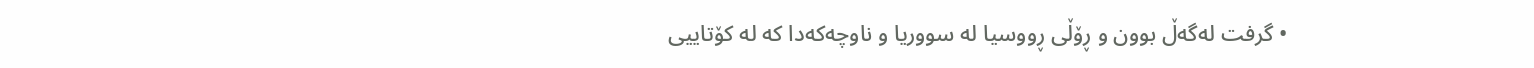• گرفت له‌گه‌ڵ بوون و ڕۆڵى ڕووسيا له‌ سووريا و ناوچه‌كه‌دا كه‌ له‌ كۆتايیى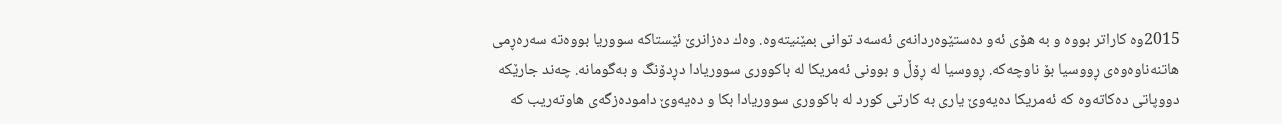2015وه‌ كاراتر بووه و به‌ هۆى ئه‌و ده‌ستێوه‌ردانه‌ی ئه‌سه‌د توانى بمێنيته‌وه‌‌‌. وه‌ك ده‌زانرێ ئێستاكه‌ سووريا بووه‌ته‌ سه‌ره‌ڕمى هاتنه‌ناوه‌وه‌ى ڕووسيا بۆ ناوچه‌كه‌. ڕووسيا له‌ ڕۆڵ و بوونى ئه‌مريكا له‌ باكوورى سووريادا دڕدۆنگ و به‌گومانه‌. چه‌ند جارێكه‌ دووپاتى ده‌كاته‌وه‌ كه‌ ئه‌مريكا ده‌يه‌وێ يارى به‌ كارتى كورد له‌ باكوورى سووريادا بكا و ده‌يه‌وێ داموده‌زگه‌ى هاوته‌ريب كه‌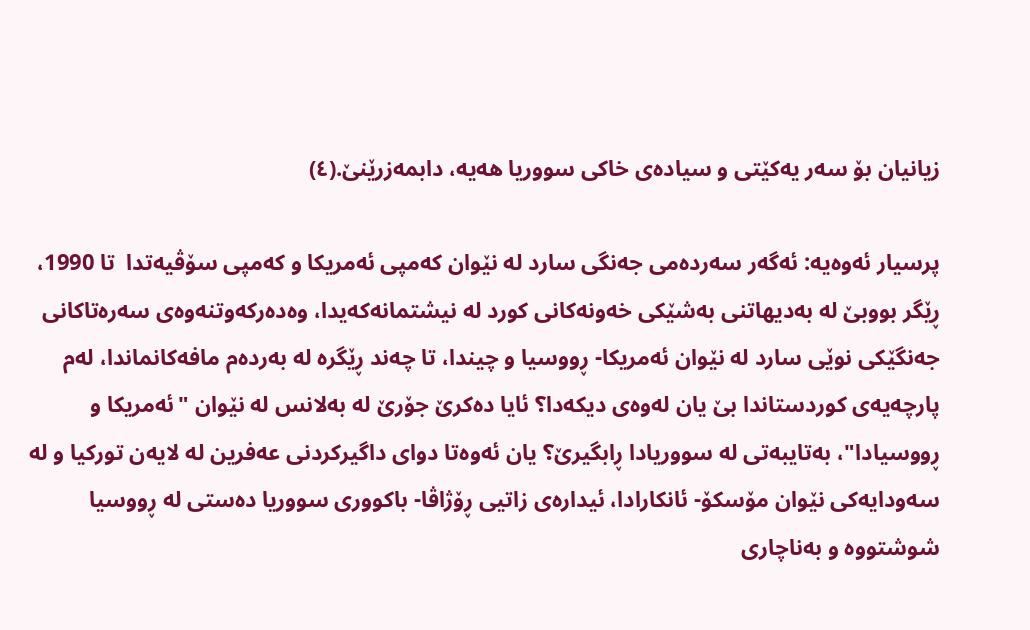زيانيان بۆ سه‌ر يه‌كێتى و سياده‌ى خاكى سووريا هه‌يه‌، دابمه‌زرێنێ.(٤)

پرسيار ئه‌وه‌يه‌: ئه‌گه‌ر‌ سه‌رده‌مى جه‌نگى سارد له ‌نێوان كه‌مپى ئه‌مريكا و كه‌مپى سۆڤيه‌تدا  تا 1990، ڕێگر بووبێ له‌ به‌ديهاتنى به‌شێكى خه‌ونه‌كانى كورد له‌ نيشتمانه‌كه‌يدا، وه‌ده‌ركه‌وتنه‌وه‌ى سه‌ره‌تاكانى جه‌نگێكى نوێى سارد له ‌نێوان ئه‌مريكا- ڕووسيا و چيندا، تا چه‌ند ڕێگره‌ له‌ به‌رده‌م مافه‌كانماندا، له‌م پارچه‌يه‌ى كوردستاندا بێ يان له‌وه‌ى ديكه‌دا؟ ئايا ده‌كرێ جۆرێ له‌ به‌لانس له ‌نێوان "ئه‌مريكا و ڕووسيادا"، به‌تايبه‌تى له‌ سووريادا ڕابگيرێ؟ يان ئه‌وه‌تا دواى داگيركردنى عه‌فرين له ‌لايه‌ن توركيا و له‌ سه‌ودايه‌كى نێوان مۆسكۆ- ئانكارادا، ئيداره‌ى زاتيى ڕۆژاڤا- باكوورى سووريا ده‌ستى له‌ ڕووسيا شوشتووه‌ و به‌ناچارى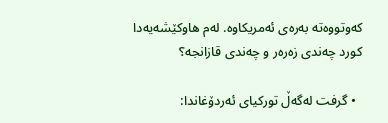كه‌وتووه‌ته‌ به‌ره‌ى ئه‌مريكاوه‌. له‌م هاوكێشه‌يه‌دا كورد چه‌ندى زه‌ره‌ر و چه‌ندى قازانجه‌؟

  • گرفت له‌گه‌ڵ توركياى ئه‌ردۆغاندا: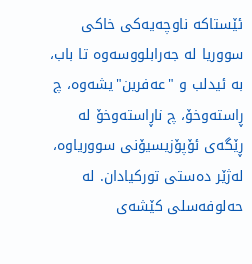ئێستاكه‌ ناوچه‌يه‌كى خاكى سووريا له‌ جه‌رابلووسه‌وه‌ تا باب، به‌ ئيدلب و "عه‌فرين"يشه‌وه‌، چ ڕاسته‌وخۆ، چ ناڕاسته‌وخۆ له‌ ڕێگه‌ى ئۆپۆزيسيۆنى سوورياوه‌، له‌ژێر ده‌ستى توركيادان. له‌ حه‌لوفه‌سلى كێشه‌ى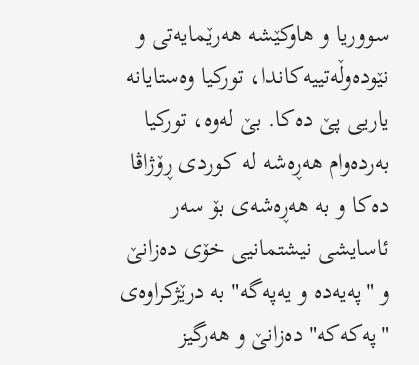سووريا و هاوكێشه‌ هه‌رێمايه‌تى و نێوده‌وڵه‌تييه‌كاندا، توركيا وه‌ستايانه‌ ياریى پێ ده‌كا. بێ له‌وه‌، توركيا به‌رده‌وام هه‌ڕه‌شه‌ له‌ كوردى ڕۆژاڤا ده‌كا و به‌ هه‌ڕه‌شه‌ى بۆ سه‌ر ئاسايشى نيشتمانیى خۆى ده‌زانێ و "په‌يه‌ده‌ و يه‌په‌گه‌" به‌ درێژكراوه‌ى "په‌كه‌كه‌" ده‌زانێ و هه‌رگيز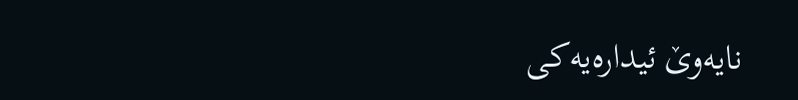نايه‌وێ ئيداره‌يه‌كى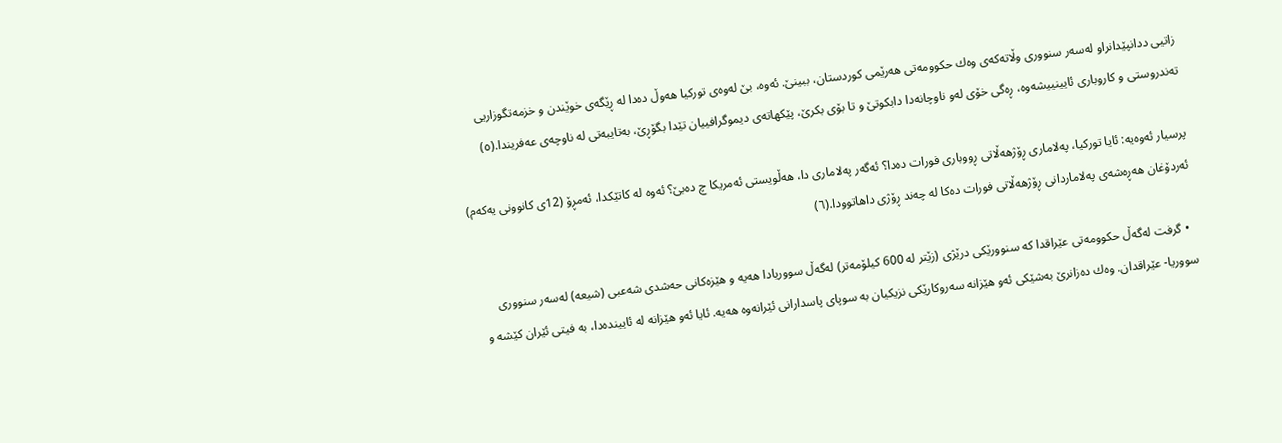زاتيى ددانپێدانراو له‌سه‌ر سنوورى وڵاته‌كه‌ى وه‌ك حكوومه‌تى هه‌رێمى كوردستان، ببينێ. ئه‌وه،‌ بێ له‌وه‌ى توركيا هه‌وڵ ده‌دا له‌ ڕێگه‌ى خوێندن و خزمه‌تگوزاريى ته‌ندروستى و كاروبارى ئايينيیشه‌وه‌، ڕه‌گى خۆى له‌و ناوچانه‌دا دابكوتێ و تا بۆى بكرێ، پێكهاته‌ى ديموگرافييان تێدا بگۆڕێ، به‌تايبه‌تى له‌ ناوچه‌ى عه‌فريندا.(٥)

پرسيار ئه‌وه‌يه‌: ئايا توركيا، په‌لامارى ڕۆژهه‌ڵاتى ڕووبارى فورات ده‌دا؟ ئه‌گه‌ر په‌لامارى دا، هه‌ڵويستى ئه‌مريكا چ ده‌بێ؟ ئه‌وه‌ له‌ كاتێكدا، ئه‌مڕۆ (12ى كانوونى يه‌كه‌م) ئه‌ردۆغان هه‌ڕه‌شه‌ى په‌لاماردانى ڕۆژهه‌ڵاتى فورات ده‌كا له‌ چه‌ند ڕۆژى داهاتوودا.(٦)

  • گرفت له‌گه‌ڵ حكوومه‌تى عێراقدا كه‌ سنوورێكى درێژى (زێتر له‌ 600 كيلۆمه‌تر) له‌گه‌ڵ سووريادا هه‌يه‌ و هێزه‌كانى حه‌شدى شه‌عبى (شيعه‌) له‌سه‌ر سنوورى سووريا- عێراقدان. وه‌ك ده‌زانرێ به‌شێكى ئه‌و هێزانه‌ سه‌روكارێكى نزيكيان به‌ سوپاى پاسدارانى ئێرانه‌وه‌ هه‌يه‌. ئايا ئه‌و هێزانه‌ له‌ ئایينده‌دا، به‌ فيتى ئێران كێشه ‌و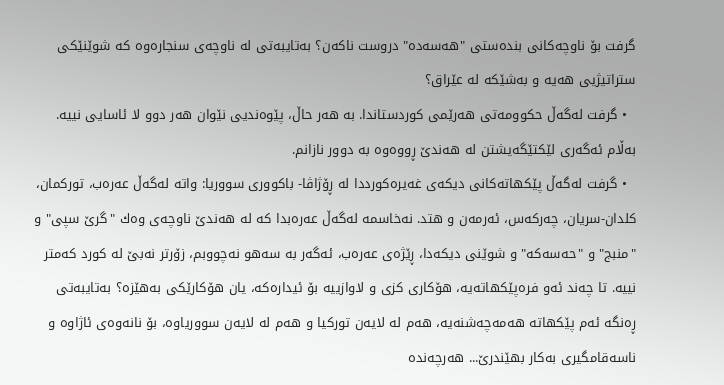گرفت بۆ ناوچه‌كانى بنده‌ستى "هه‌سه‌ده‌" دروست ناكه‌ن؟ به‌تايبه‌تى له‌ ناوچه‌ى سنجاره‌وه‌ كه‌ شوێنێكى ستراتيژیى هه‌يه‌ و به‌شێكه‌ له‌ عێراق؟
  • گرفت له‌گه‌ڵ حكوومه‌تى هه‌رێمى كوردستاندا. به ‌هه‌ر حاڵ، پێوه‌نديى نێوان هه‌ر دوو لا ئاسايى نييه‌. به‌ڵام ئه‌گه‌رى لێكتێگه‌يشتن له‌ هه‌ندێ ڕووه‌وه‌ به‌ دوور نازانم.
  • گرفت له‌گه‌ڵ پێكهاته‌كانى ديكه‌ى غه‌يره‌كورددا له‌ ڕۆژاڤا- باكوورى سووريا: واته‌ له‌گه‌ڵ عه‌ره‌ب، توركمان، كلدان-سريان، چه‌ركه‌س، ئه‌رمه‌ن و هتد. نه‌خاسمه‌ له‌گه‌ڵ عه‌ره‌بدا كه‌ له‌ هه‌ندێ ناوچه‌ى وه‌ك "گرێ سپى" و "منبج" و "حه‌سه‌كه‌" و شوێنى ديكه‌دا، ڕێژه‌ى عه‌ره‌ب، ئه‌گه‌ر به‌ سه‌هو نه‌چووبم، زۆرتر نه‌بێ له‌ كورد كه‌متر نييه‌. تا چه‌ند ئه‌و فره‌پێكهاته‌يه‌، هۆكارى كزى و لاوازييه‌ بۆ ئيداره‌كه‌، يان هۆكارێكى به‌هێزه‌؟ به‌تايبه‌تى ڕه‌نگه‌ ئه‌م پێكهاته‌ هه‌مه‌چه‌شنه‌يه‌، هه‌م له‌ لايه‌ن توركيا و هه‌م له ‌لايه‌ن سوورياوه‌، بۆ نانه‌وه‌ى ئاژاوه‌ و ناسه‌قامگيرى به‌كار بهێندرێ... هه‌رچه‌نده‌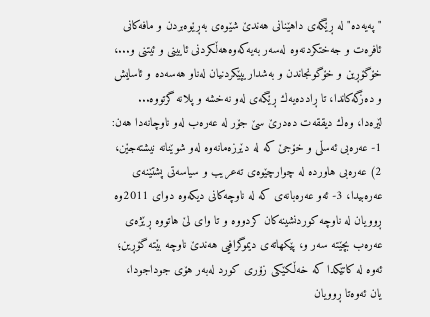"په‌يه‌ده‌" له‌ ڕێگه‌ى داهێنانى هه‌ندێ شێوه‌ى به‌ڕێوه‌بردن و مافه‌كانى ئافره‌ت و جه‌ختكردنه‌وه‌ له‌سه‌ر به‌يه‌كه‌وه‌هه‌ڵكردنى ئايينى و ئيتنى و...، خۆگۆڕين و خۆگونجاندن و به‌شداریپێكردنيان له‌ناو هه‌سه‌ده‌ و ئاسايش و ده‌زگه‌كاندا‌، تا ڕادده‌يه‌ك ڕێگه‌ى له‌و نه‌خشه‌ و پلانه‌ گرتووه‌... لێره‌دا، وه‌ك ديققه‌ت ده‌درێ سێ جۆر له‌ عه‌ره‌ب له‌و ناوچانه‌دا هه‌ن: 1- عه‌ره‌بى ئه‌سڵى و خۆجێ كه‌ له‌ دێرزه‌مانه‌وه‌ له‌و شوێنانه‌ نيشته‌جێن، 2) عه‌ره‌بى هاورده‌ له‌ چوارچێوه‌ى ته‌عريب و سياسه‌تى پشتێنه‌ى عه‌ره‌بيدا، 3- ئه‌و عه‌ره‌بانه‌ى كه‌ له‌ ناوچه‌كانى ديكه‌وه‌ دواى 2011وه‌ ڕوويان له‌ ناوچه‌ كوردنشينه‌كان كردووه‌ و تا واى لێ هاتووه‌ ڕێژه‌ى عه‌ره‌ب بچێته‌ سه‌ر و، پێكهاته‌ى ديموگرافيى هه‌ندێ ناوچه‌ بێته‌ گۆڕين؛ ئه‌وه‌ له‌ كاتێكدا كه‌ خه‌ڵكێكى زۆرى كورد له‌به‌ر هۆى جوداجودا، يان ئه‌وه‌تا ڕوويان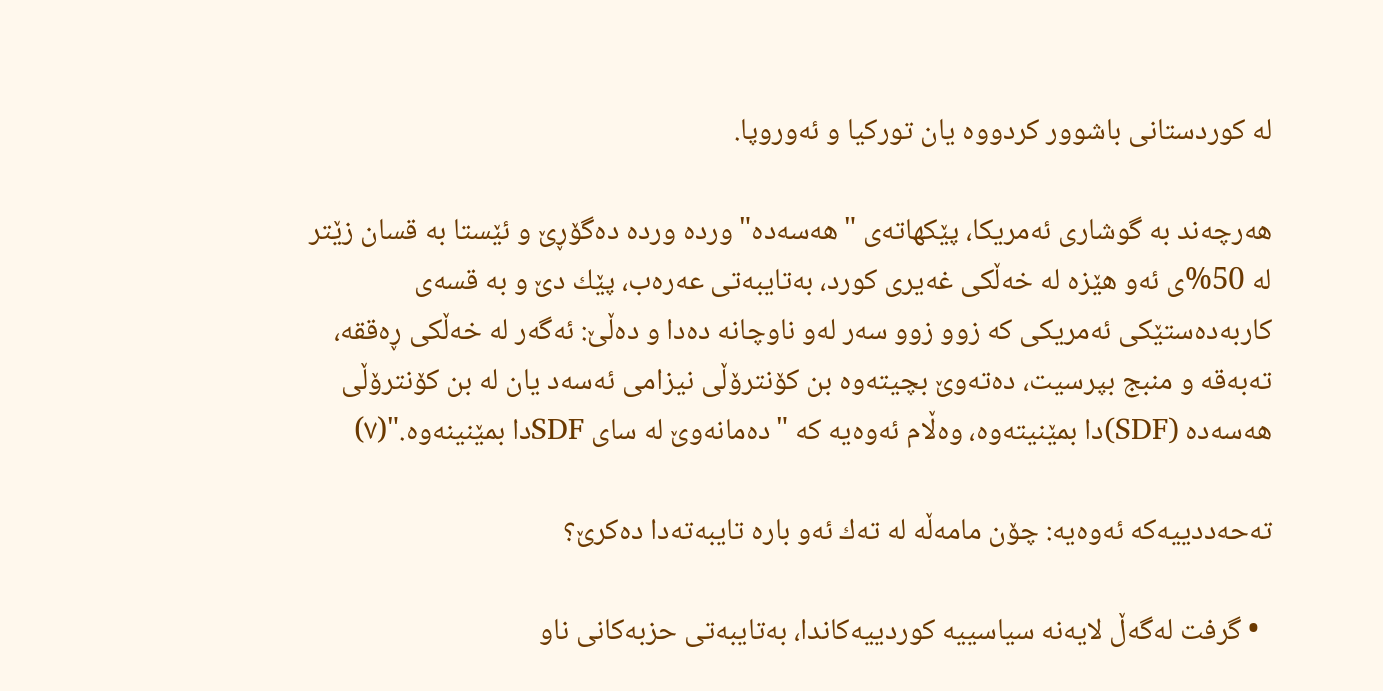له‌ كوردستانى باشوور كردووه‌ يان توركيا و ئه‌وروپا.

هه‌رچه‌ند به‌ گوشارى ئه‌مريكا، پێكهاته‌ى "هه‌سه‌ده‌" ورده‌ ورده‌ ده‌گۆڕێ و ئێستا به‌ قسان زێتر له‌ 50%ى ئه‌و هێزه‌ له‌ خه‌ڵكى غه‌يرى كورد، به‌تايبه‌تى عه‌ره‌ب، پێك دێ و به‌ قسه‌ى كاربه‌ده‌ستێكى ئه‌مريكى كه‌ زوو زوو سه‌ر له‌و ناوچانه‌ ده‌دا و ده‌ڵێ: ئه‌گه‌ر له‌ خه‌ڵكى ڕه‌ققه‌، ته‌به‌قه‌ و منبج بپرسيت، ده‌ته‌وێ بچيته‌وه‌ بن كۆنترۆڵى نيزامى ئه‌سه‌د يان له‌ بن كۆنترۆڵى  هه‌سه‌ده‌ (SDF)دا بمێنيته‌وه‌، وه‌ڵام ئه‌وه‌يه‌ كه‌ "ده‌مانه‌وێ له‌ ساى SDFدا بمێنينه‌وه."(٧)

ته‌حه‌ددييه‌كه‌ ئه‌وه‌يه‌: چۆن مامه‌ڵه‌ له‌ ته‌ك ئه‌و باره‌ تايبه‌ته‌دا ده‌كرێ؟

  • گرفت له‌گه‌ڵ لايه‌‌نه‌ سياسييه‌ كوردييه‌كاندا، به‌تايبه‌تى حزبه‌كانى ناو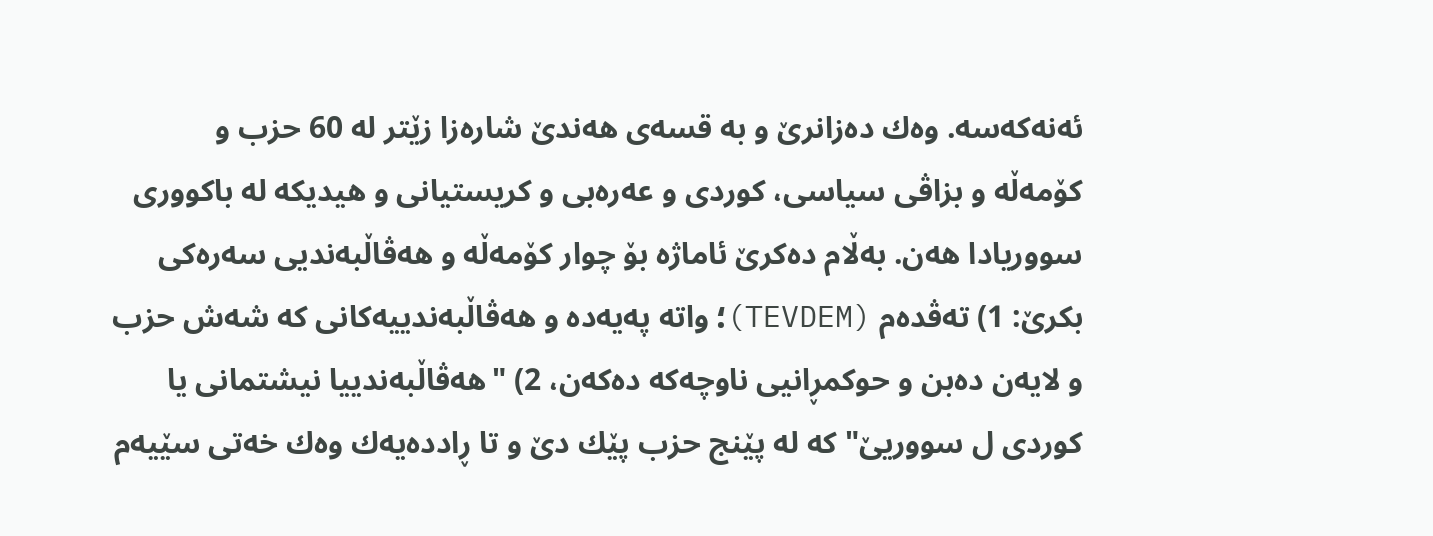ئه‌نه‌كه‌سه. وه‌ك ده‌زانرێ و به‌ قسه‌ى هه‌ندێ شاره‌زا زێتر له‌ 60 حزب و كۆمه‌ڵه ‌و بزاڤى سياسى، كوردى و عه‌ره‌بى و كريستيانى و هیديكه‌ له‌ باكوورى سووريادا هه‌ن. به‌ڵام ده‌كرێ ئاماژه‌ بۆ چوار كۆمه‌ڵه‌ و هه‌ڤاڵبه‌نديى سه‌ره‌كى بكرێ: 1) ته‌ڤده‌م (TEVDEM)؛ واته‌ په‌يه‌ده‌ و هه‌ڤاڵبه‌ندييه‌كانى كه‌ شه‌ش حزب و لايه‌ن ده‌بن و حوكمڕانیى ناوچه‌كه‌ ده‌كه‌ن، 2) "هه‌ڤاڵبه‌ندييا نيشتمانى يا كوردى ل سووريێ" كه‌ له‌ پێنج حزب پێك دێ و تا ڕادده‌يه‌ك وه‌ك خه‌تى سێيه‌م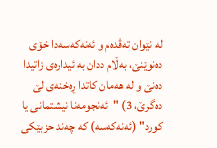له ‌نێوان ته‌ڤده‌م و ئه‌نه‌كه‌سه‌دا خۆى ده‌نوێنێ، به‌ڵام ددان به‌ ئيداره‌ى زاتيدا ده‌نێ و له‌ هه‌مان كاتدا ڕه‌خنه‌ى لێ ده‌گرێ، 3) "ئه‌نجومه‌نا نيشتمانى يا كورد" (ئه‌نه‌كه‌سه‌) كه‌ چه‌ند حزبێكى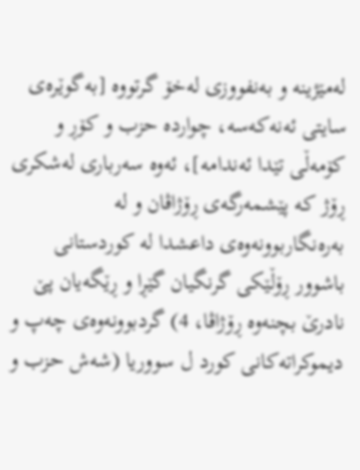له‌مێژينه‌ و به‌نفووزى له‌خۆ گرتووه‌ [به‌گوێره‌ى سايتى ئه‌نه‌كه‌سه‌، چوارده‌ حزب و كۆڕ و كۆمه‌ڵى تێدا ئه‌ندامه‌]، ئه‌وه‌ سه‌ربارى له‌شكرى ڕۆژ كه پێشمه‌رگه‌ى ڕۆژاڤان‌ و له‌ به‌ره‌نگاربوونه‌وه‌ى داعشدا له‌ كوردستانى باشوور ڕۆڵێكى گرنگيان گێڕا‌ و ڕێگه‌يان پێ نادرێ بچنه‌وه‌ ڕۆژاڤا، 4) گردبوونه‌وه‌ى چه‌پ و ديموكراته‌كانى كورد ل سووريا (شه‌ش حزب و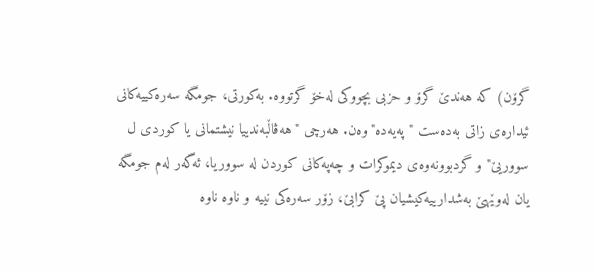گرۆن) كه‌ هه‌ندێ گرۆ و حزبى بچووكى له‌خۆ گرتووه‌. به‌كورتى، جومگه‌ سه‌ره‌كييه‌كانى ئيداره‌ى زاتى به‌ده‌ست "په‌يه‌ده‌"وه‌ن. هه‌رچى "هه‌ڤاڵبه‌ندييا نيشتمانى يا كوردى ل سووريێ" و گردبوونه‌وه‌ى ديموكرات و چه‌په‌كانى كوردن له‌ سووريا، ئه‌گه‌ر له‌م جومگه‌ يان له‌وێهێ به‌شدارييه‌كيشيان پێ كرابێ، زۆر سه‌ره‌كى نييه‌ و ناوه‌ ناوه‌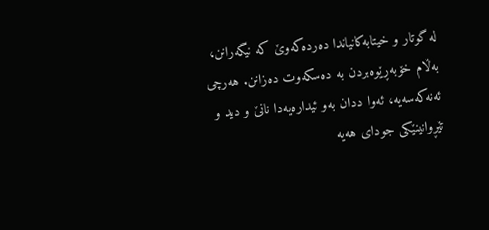له‌ گوتار و خيتابه‌كانياندا ده‌رده‌كه‌وێ كه‌ نيگه‌رانن، به‌ڵام خۆبه‌ڕێوه‌بردن به‌ ده‌سكه‌وت ده‌زانن. هه‌رچى ئه‌نه‌كه‌سه‌يه‌، ئه‌وا ددان به‌و ئيداره‌يه‌دا نانێ و ديد و تێڕوانينێكى جوداى هه‌يه‌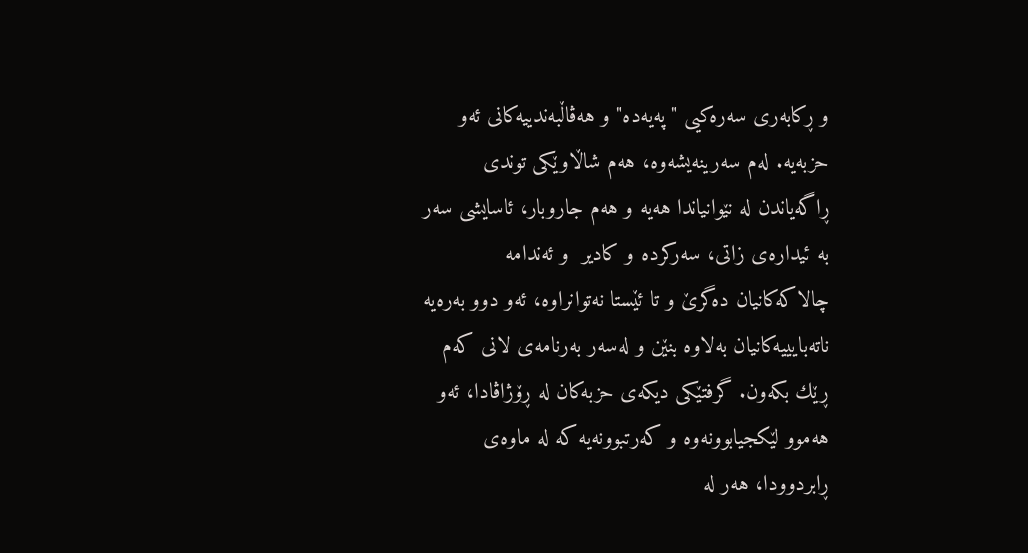و ڕكابه‌رى سه‌ره‌كيى "په‌يه‌ده‌" و هه‌ڤاڵبه‌ندييه‌كانى ئه‌و حزبه‌يه‌. له‌م سه‌رينه‌یشه‌وه‌، هه‌م شاڵاوێكى توندى ڕاگه‌ياندن له‌ نێوانياندا هه‌يه‌ و هه‌م جاروبار، ئاسايشى سه‌ر به‌ ئيداره‌ى زاتى، سه‌ركرده ‌و كادير  و ئه‌ندامه‌ چالاكه‌كانيان ده‌گرێ و تا ئێستا نه‌توانراوه‌، ئه‌و دوو به‌ره‌يه‌ ناته‌باييیه‌كانيان به‌لاوه‌ بنێن و له‌سه‌ر به‌رنامه‌ى لانى كه‌م ڕێك بكه‌ون. گرفتێكى ديكه‌ى حزبه‌كان له‌ ڕۆژاڤادا، ئه‌و هه‌موو لێكجيابوونه‌وه ‌و كه‌رتبوونه‌يه‌ كه‌ له‌ ماوه‌ى ڕابردوودا، هه‌ر له‌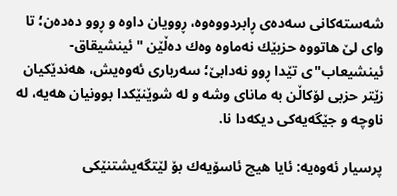شه‌سته‌كانى سه‌ده‌ى ڕابردووه‌وه‌، ڕوويان داوه‌ و ڕوو ده‌ده‌ن؛ تا واى لێ هاتووه‌ حزبێك نه‌ماوه‌ وه‌ك ده‌ڵێن "ئينشيقاق- ئينشيعاب"ى تێدا ڕوو نه‌دابێ؛ سه‌ربارى ئه‌وه‌یش، هه‌ندێكيان زێتر حزبى لۆكاڵن به‌ ماناى وشه‌ و له‌ شوێنێكدا بوونيان هه‌يه‌، له‌ ناوچه‌ و جێگه‌يه‌كى ديكه‌دا نا.

پرسيار ئه‌وه‌يه‌: ئايا هيچ ئاسۆيه‌ك بۆ لێتگه‌يشتنێكى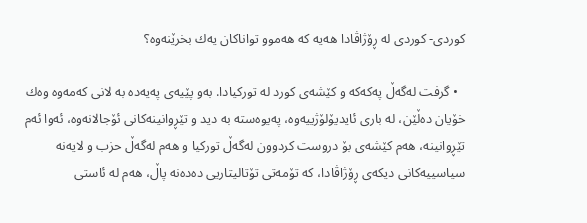كوردى- كوردى له‌ ڕۆژاڤادا هه‌يه كه‌ هه‌موو تواناكان يه‌ك بخرێنه‌وه‌‌؟

  • گرفت له‌گه‌ڵ په‌كه‌كه‌ و كێشه‌ى كورد له‌ توركيادا. به‌و پێيه‌ى په‌يه‌ده‌ به ‌لانى كه‌مه‌وه‌ وه‌ك خۆيان ده‌ڵێن، له‌ بارى ئايديۆلۆژييه‌وه‌، په‌يوه‌سته‌ به‌ ديد و تێڕوانينه‌كانى ئۆجالانه‌وه‌، ئه‌وا ئه‌م تێڕوانينه‌، هه‌م كێشه‌ى بۆ دروست كردوون له‌گه‌ڵ توركيا و هه‌م له‌گه‌ڵ حزب و لايه‌نه‌ سياسييه‌كانى ديكه‌ى ڕۆژاڤادا، كه‌ تۆمه‌تى تۆتاليتاریى ده‌ده‌نه‌ پاڵ، هه‌م له‌ ئاستى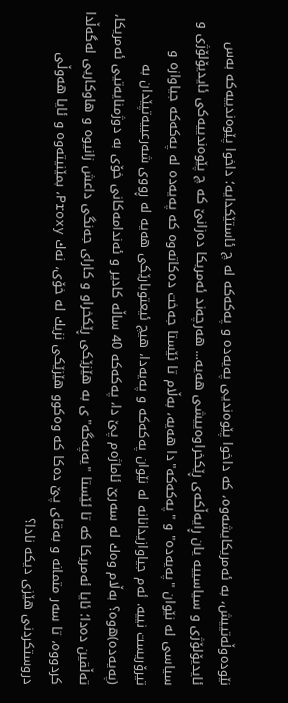نێوده‌وڵه‌تيیش، به‌ ئه‌مريكایشه‌وه‌، كه‌ داخوا پێوه‌نديى په‌يه‌ده ‌و په‌كه‌كه‌ له‌ چ ئاستێكدايه‌؛ داخوا پێوه‌ندييه‌كه‌ به‌س ئايديۆلۆژى و سياسييه‌‌ يان ڕايه‌ڵكه‌ى ڕێكخراوه‌يیشى هه‌یه‌... هه‌رچه‌ند ئه‌مريكا ده‌زانێ كه‌ چ پێوه‌ندييه‌كى ئايديۆلۆژى و سياسى له ‌نێوان "په‌يه‌ده‌" و "په‌كه‌كه‌"دا هه‌يه‌، به‌ڵام تا ئێستا جه‌خت ده‌كاته‌وه‌ كه‌ په‌يه‌ده‌ له‌ په‌كه‌كه‌ جياوازه‌ و تيرۆريست نييه‌. ئه‌م جياوازيدانانه‌ له‌ نێوان په‌كه‌كه ‌و په‌يه‌دا، هيچ ئيعتوبارێكى هه‌يه‌ له‌ ڕووى شه‌رعيیه‌تپێدان بە (په‌يه‌ده‌)ه‌وه‌؟ به‌ڵام وه‌ك له‌ سه‌رێ ئاماژه‌م پێ دا، په‌كه‌كه‌ 40 ساڵه‌ كادير و ئه‌ندامه‌كانى خۆى به‌ دوژمنايه‌تیى ئه‌مريكا، ته‌ڵقين ده‌دا؛ ئايا ئه‌مريكا كه‌ تا ئێستا "يه‌په‌گه‌"ى به‌ هێزێكى ڕێكخراو و كاراى جه‌نگى داعش زانيوه ‌و هاوكاریى له‌گه‌ڵدا كردووه‌، تا سه‌ر متمانه‌ و به‌قاى پێ ده‌كا كه‌ وه‌كوو هێزێكى نزيك له‌ خۆى، نه‌ك Proxy، بمێنيته‌وه‌ و ئايا هه‌وڵى دروستكردنى هێزى ديكه‌ نادا؟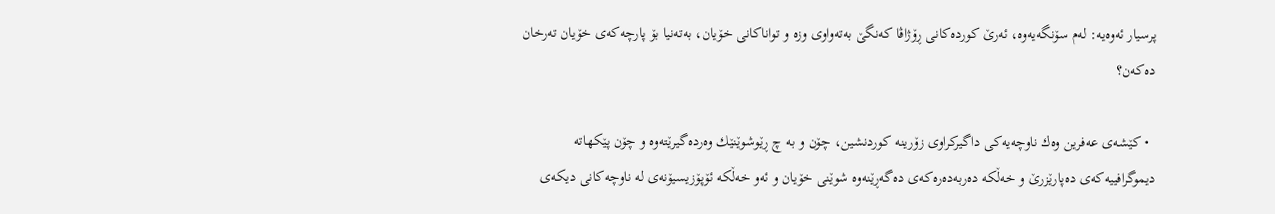پرسيار ئه‌وه‌يه‌: له‌م سۆنگه‌يه‌وه‌، ئه‌رێ كورده‌كانى ڕۆژاڤا كه‌نگێ به‌ته‌واوى وزه ‌و تواناكانى خۆيان، به‌ته‌نیا بۆ پارچه‌كه‌ى خۆيان ته‌رخان ده‌كه‌ن؟

  • كێشه‌ى عه‌فرين وه‌ك ناوچه‌يه‌كى داگيركراوى زۆرينه‌ كوردنشين، چۆن و به ‌چ ڕێوشوێنێك وه‌رده‌گيرێته‌وه ‌و چۆن پێكهاته‌ ديموگرافييه‌كه‌ى ده‌پارێزرێ و خه‌ڵكه‌ ده‌ربه‌ده‌ره‌كه‌ى ده‌گه‌ڕێنه‌وه‌ شوێنى خۆيان و ئه‌و خه‌ڵكه‌ ئۆپۆزيسيۆنه‌ى له‌ ناوچه‌كانى ديكه‌ى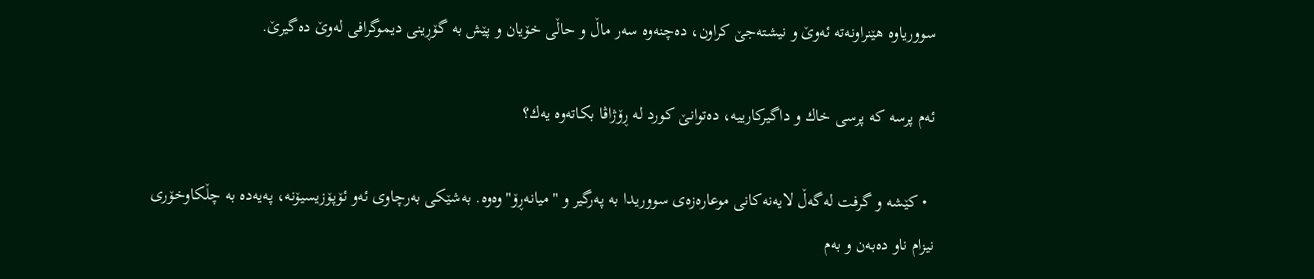سوورياوه‌ هێنراونه‌ته‌ ئه‌وێ و نيشته‌جێ كراون، ده‌چنه‌وه‌ سه‌ر ماڵ و حاڵى خۆيان و پێش به‌ گۆڕينى ديموگرافى له‌وێ ده‌گيرێ.

ئه‌م پرسه‌ كه‌ پرسى خاك و داگيركارييه‌، ده‌توانێ كورد له‌ ڕۆژاڤا بكاته‌وه‌ يه‌ك؟

  • كێشه و گرفت‌ له‌گه‌ڵ لايه‌نه‌كانى موعاره‌زه‌ى سووريدا به‌ په‌رگير و "ميانه‌ڕۆ"وه‌وه‌. به‌شێكى به‌رچاوى ئه‌و ئۆپۆزيسيۆنه‌، په‌يه‌ده‌ به‌ چڵكاوخۆرى نيزام ناو ده‌به‌ن و به‌م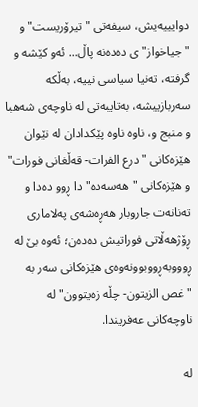دوايیيه‌یش، سيفه‌تى "تيرۆريست" و "جياخواز"ى ده‌ده‌نه‌ پاڵ... ئه‌و كێشه‌ و گرفته‌، ته‌نيا سياسى نييه‌، به‌ڵكه‌ سه‌ربازيیشه،‌ به‌تايبه‌تى له‌ ناوچه‌ى شه‌هبا و منبج و، ناوه‌ ناوه‌ پێكدادان له ‌نێوان هێزه‌كانى "درع الفرات- قه‌ڵغانى فورات" و هێزه‌كانى "هه‌سه‌ده‌"دا ڕوو ده‌دا و ته‌نانه‌ت جاروبار هه‌ڕه‌شه‌ى په‌لامارى ڕۆژهه‌ڵاتى فوراتيش ده‌ده‌ن؛ ئه‌وه‌ بێ له‌ ڕوووبه‌ڕووبوونه‌وه‌ى هێزه‌كانى سه‌ر به‌ "غص الزيتون- چڵه‌ زه‌يتوون" له‌ ناوچه‌كانى عه‌فريندا.

له‌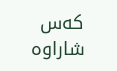كه‌س شاراوه‌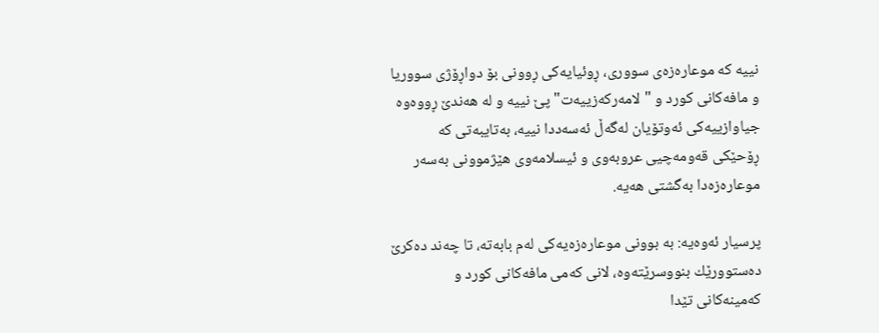نييه‌ كه‌ موعاره‌زه‌ى سوورى، ڕوئيايه‌كى ڕوونى بۆ دواڕۆژى سووريا و مافه‌كانى كورد و "لامه‌ركه‌زييه‌ت" پێ نييه‌ و له‌ هه‌ندێ ڕووه‌وه‌ جياوازييه‌كى ئه‌وتۆيان له‌گه‌ڵ ئه‌سه‌ددا نييه‌، به‌تايبه‌تى كه‌ ڕۆحێكى قه‌ومه‌چيى عروبه‌وى و ئيسلامه‌وى هێژموونى به‌سه‌ر موعاره‌زه‌دا به‌گشتى هه‌يه‌.

پرسيار ئه‌وه‌يه‌: به‌ بوونى موعاره‌زه‌يه‌كى له‌م بابه‌ته‌، تا چه‌ند ده‌كرێ ده‌ستوورێك بنووسرێته‌وه‌، لانى كه‌مى مافه‌كانى كورد و كه‌مينه‌كانى تێدا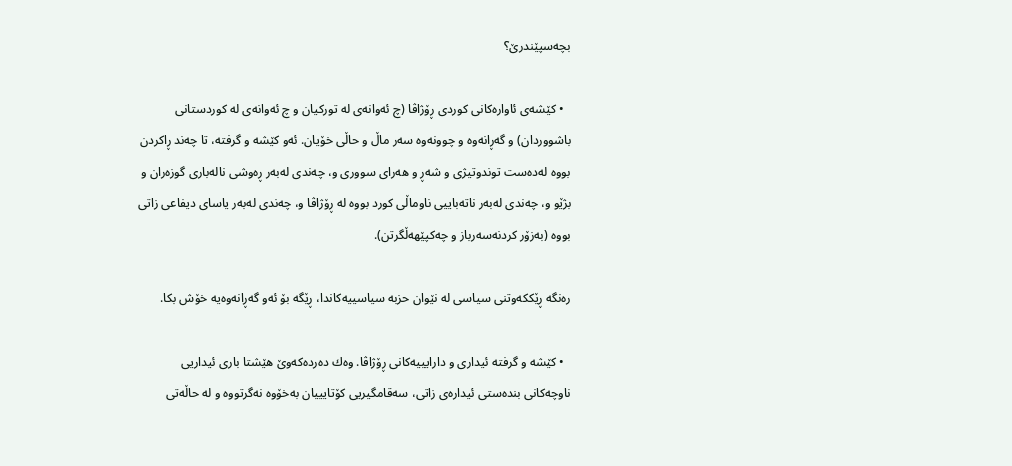بچه‌سپێندرێ؟

  • كێشه‌ى ئاواره‌كانى كوردى ڕۆژاڤا (چ ئه‌وانه‌ى له‌ توركيان و چ ئه‌وانه‌ى له‌ كوردستانى باشووردان) و گه‌ڕانه‌وه ‌و چوونه‌وه‌ سه‌ر ماڵ و حاڵى خۆيان. ئه‌و كێشه ‌و گرفته‌، تا چه‌ند ڕاكردن بووه‌ له‌ده‌ست توندوتيژى و شه‌ڕ و هه‌راى سوورى و، چه‌ندى له‌به‌ر ڕه‌وشى ناله‌بارى گوزه‌ران و بژێو و، چه‌ندى له‌به‌ر ناته‌بايیى ناوماڵى كورد بووه‌ له‌ ڕۆژاڤا و، چه‌ندى له‌به‌ر یاساى ديفاعى زاتى بووه‌ (به‌زۆر كردنه‌سه‌رباز و چه‌كپێهه‌ڵگرتن).

ره‌نگه‌ ڕێككه‌وتنى سياسى له ‌نێوان حزبه‌ سياسييه‌كاندا، ڕێگه‌ بۆ ئه‌و گه‌ڕانه‌وه‌يه‌ خۆش بكا.

  • كێشه‌ و گرفته‌ ئيدارى و داراييیه‌كانى ڕۆژاڤا. وه‌ك ده‌رده‌كه‌وێ هێشتا بارى ئيداريى ناوچه‌كانى بنده‌ستى ئيداره‌ى زاتى، سه‌قامگيريى كۆتاييیان به‌خۆوه‌ نه‌گرتووه ‌و له‌ حاڵه‌تى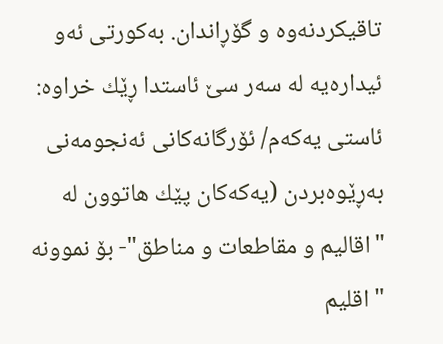تاقيكردنه‌وه‌ و گۆڕاندان. به‌كورتى ئه‌و ئيداره‌يه‌ له‌ سه‌ر سێ ئاستدا ڕێك خراوه: ئاستى يه‌كه‌م/ ئۆرگانه‌كانى ئه‌نجومه‌نى به‌ڕێوه‌بردن (يه‌كه‌كان پێك هاتوون له‌ "اقاليم و مقاطعات و مناطق"- بۆ نموونه‌ "اقليم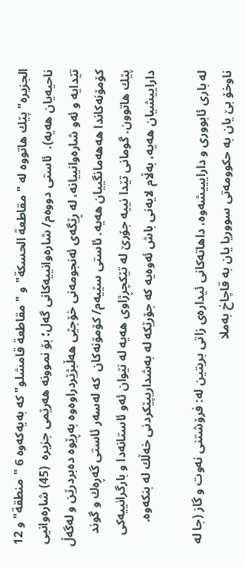الجزيره" پێك هاتووه‌ له‌ "مقاطعة الحسكة" و "مقاطعة قامشلو" كه‌ به‌يه‌كه‌وه‌ 6 "منطقة" و 12 ناحيه‌يان هه‌يه).  ئاستى دووه‌م/ شاره‌وانييه‌كانى گه‌ل؛ بۆ نموونه‌ هه‌رێمى جزيره‌  (45) شاره‌وانیى تێدايه‌ و ئه‌و شاره‌وانييانه‌، له‌ ڕێگه‌ى ئه‌نجومه‌نى خۆجێى هه‌ڵبژێردراوه‌وه‌ به‌ڕێوه ‌ده‌بردرێن و له‌گه‌ڵ كۆمۆنه‌كاندا هه‌هه‌مانگيیان هه‌يه‌. ئاستى سێيه‌م/ كۆمۆنه‌كان  كه‌ له‌سه‌ر ئاستى گه‌ڕه‌ك و گوند پێك هاتوون. گومانى تێدا نييه‌ جۆرێ له‌ تێكچڕژاوى هه‌يه‌ له ‌نێوان ئه‌و ئاستانه‌دا و بارگرانييه‌كى دارايیشيان هه‌يه‌، به‌ڵام لايه‌نى باش ئه‌وه‌يه‌ كه‌ جۆرێكه‌ له‌ به‌شداريپێكردنى خه‌ڵك له‌ بنكه‌وه‌.

له‌ بارى ئابوورى و دارايییشه‌وه‌، داهاته‌كانى ئيداره‌ى زاتى بريتين له‌: فرۆشتنى نه‌وت و گاز (جا له‌ ناوخۆ بێ يان به‌ حكوومه‌تى سووريا يان به‌ قاچاخ به‌ملا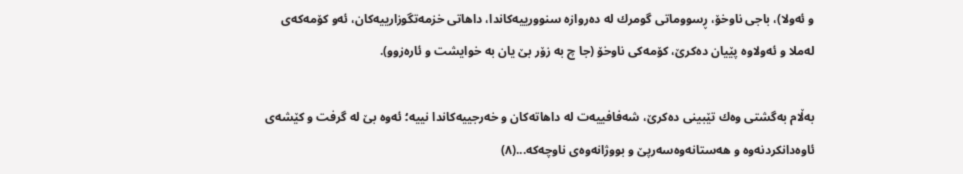و ئه‌ولا)، باجى ناوخۆ، ڕسووماتى گومرك له‌ ده‌روازه‌ سنوورييه‌كاندا، داهاتى خزمه‌تگوزارييه‌كان، ئه‌و كۆمه‌كه‌ى له‌ملا و ئه‌ولاوه‌ پێيان ده‌كرێ، كۆمه‌كى ناوخۆ (جا چ به‌ زۆر بێ يان به‌ خوايشت و ئاره‌زوو).

به‌ڵام به‌گشتى وه‌ك تێبينى ده‌كرێ، شه‌فافيیه‌ت له‌ داهاته‌كان و خه‌رجييه‌كاندا نييه‌؛ ئه‌وه‌ بێ له‌ گرفت و كێشه‌ى ئاوه‌دانكردنه‌وه‌ و هه‌ستانه‌وه‌سه‌رپێ و بووژانه‌وه‌ى ناوچه‌كه‌...(٨)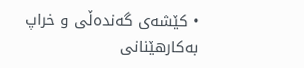• كێشه‌ى گه‌نده‌ڵى و خراپ به‌كارهێنانى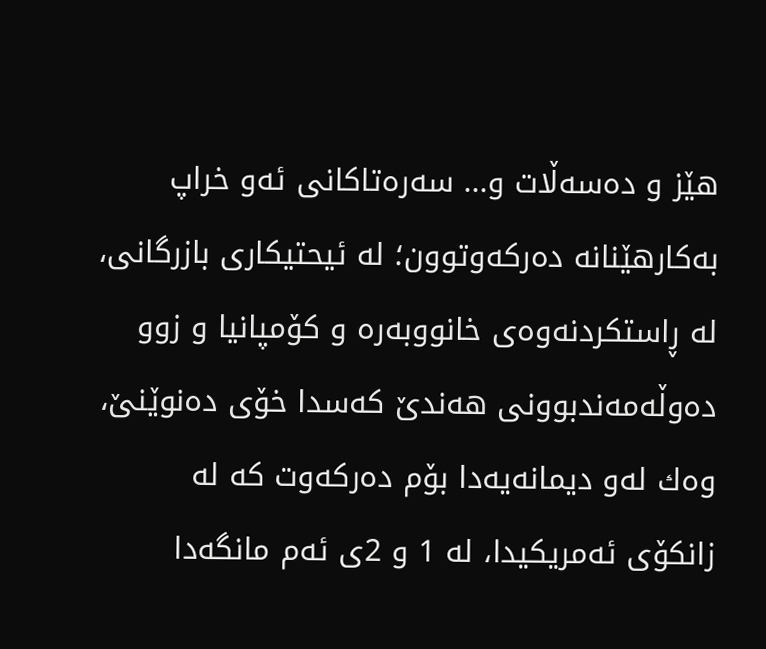هێز و ده‌سه‌ڵات و... سه‌ره‌تاكانى ئه‌و خراپ به‌كارهێنانه‌ ده‌ركه‌وتوون؛ له ئيحتيكارى بازرگانى، له‌ ڕاستكردنه‌وه‌ى خانووبه‌ره‌ و كۆمپانيا و زوو ده‌وڵه‌مه‌ندبوونى هه‌ندێ كه‌سدا خۆى ده‌نوێنێ، وه‌ك له‌و ديمانه‌يه‌دا بۆم ده‌ركه‌وت كه‌ له‌ زانكۆى ئه‌مريكيدا، له‌ 1 و 2ى ئه‌م مانگه‌دا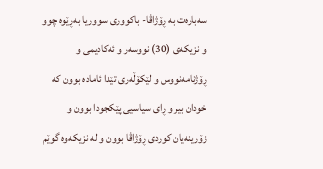سه‌باره‌ت به‌ ڕۆژاڤا- باكوورى سووريا به‌ڕێوه ‌چوو و نزيكه‌ى (30) نووسه‌ر و ئه‌كاديمى و ڕۆژنامه‌نووس و لێكۆڵه‌رى تێدا ئاماده ‌بوون كه‌ خودان بير و ڕاى سياسيى پێكجودا بوون و زۆرينه‌يان كوردى ڕۆژاڤا بوون و له‌ نزيكه‌وه‌ گوێم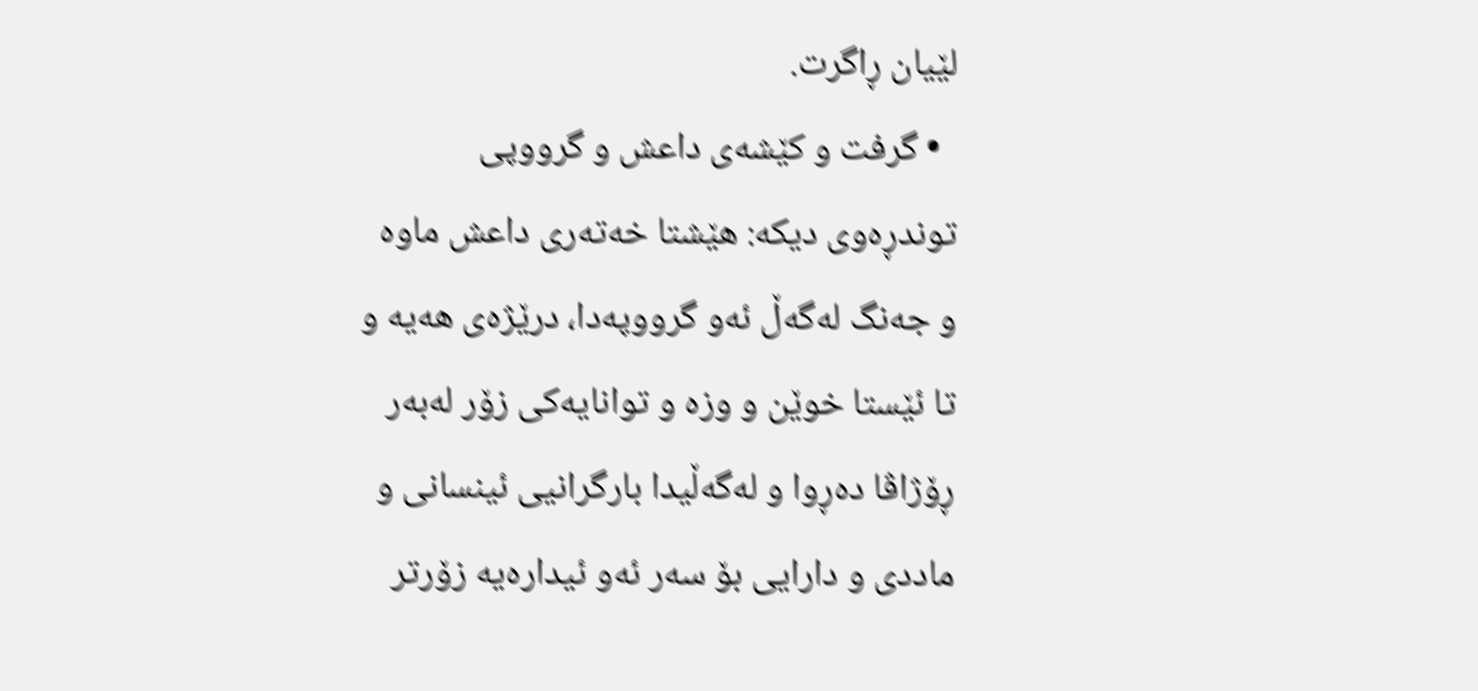لێيان ڕاگرت.
  • گرفت و كێشه‌ى داعش و گرووپى توندڕه‌وى ديكه‌: هێشتا خه‌ته‌رى داعش ماوه‌ و جه‌نگ له‌گه‌ڵ ئه‌و گرووپه‌دا، درێژه‌ى هه‌يه‌ و تا ئێستا خوێن و وزه‌ و توانايه‌كى زۆر له‌به‌ر ڕۆژاڤا ده‌ڕوا و له‌گه‌ڵيدا بارگرانيى ئينسانى و ماددى و دارايى بۆ سه‌ر ئه‌و ئيداره‌يه‌ زۆرتر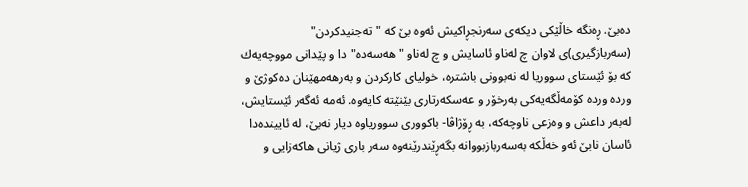ده‌بێ. ڕه‌نگه‌ خاڵێكى ديكه‌ى سه‌رنجڕاكيش ئه‌وه‌ بێ كه‌ "ته‌جنيدكردن" (سه‌ربازگیری)ى لاوان چ له‌ناو ئاسايش و چ له‌ناو "هه‌سه‌ده‌"دا و پێدانى مووچه‌يه‌ك كه‌ بۆ ئێستاى سووريا له‌ نه‌بوونى باشتره‌، خولياى كاركردن و به‌رهه‌مهێنان ده‌كوژێ و ورده‌ ورده‌ كۆمه‌ڵگه‌يه‌كى به‌رخۆر و عه‌سكه‌رتارى بێنێته‌ كايه‌وه‌. ئه‌مه‌ ئه‌گه‌ر ئێستایش، له‌به‌ر داعش و وه‌زعى ناوچه‌كه‌، به ڕۆژاڤا- باكوورى سوورياوه‌ ديار نه‌بێ، له‌ ئایينده‌دا ئاسان نابێ ئه‌و خه‌ڵكه‌ به‌سه‌ربازبووانه‌ بگه‌ڕێندرێنه‌وه‌ سه‌ر بارى ژيانى هاكه‌زايى و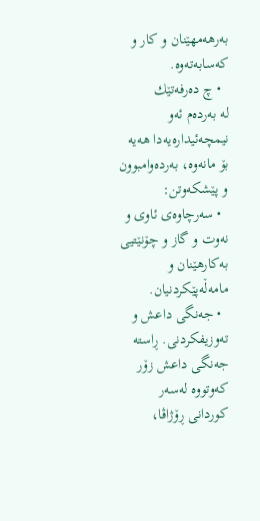به‌رهه‌مهێنان و كار و كه‌سابه‌ته‌وه‌.
  • چ ده‌رفه‌تێك له ‌به‌رده‌م ئه‌و نيمچه‌ئيداره‌يه‌دا هه‌يه‌ بۆ مانه‌وه‌، به‌رده‌وامبوون و پێشكه‌وتن:
  • سه‌رچاوه‌ى ئاوى و نه‌وت و گاز و چۆنێتیی به‌كارهێنان و مامه‌ڵه‌پێكردنيان.
  • جه‌نگى داعش و ته‌وزيفكردنى. ڕاسته‌ جه‌نگى داعش زۆر كه‌وتووه‌ له‌سه‌ر كوردانى ڕۆژاڤا،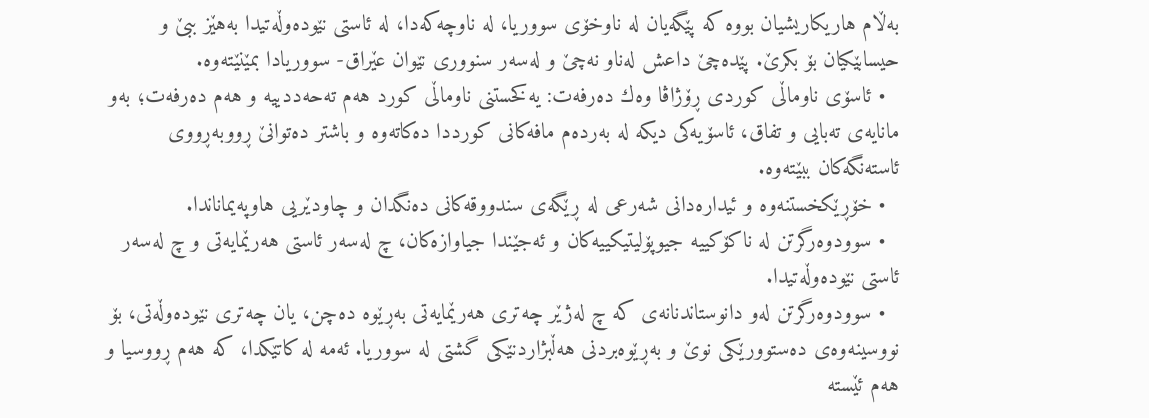به‌ڵام هاريكاريشيان بووه‌ كه‌ پێگه‌يان له‌ ناوخۆى سووريا، له‌ ناوچه‌كه‌دا، له‌ ئاستى نێوده‌وڵه‌تيدا به‌هێز ببێ و حيسابێكيان بۆ بكرێ. پێده‌چێ داعش له‌ناو نه‌چێ و له‌سه‌ر سنوورى نێوان عێراق- سووريادا بمێنێته‌وه‌.
  • ئاسۆى ناوماڵى كوردى ڕۆژاڤا وه‌ك ده‌رفه‌ت: يه‌كخستنى ناوماڵى كورد هه‌م ته‌حه‌ددييه ‌و هه‌م ده‌رفه‌ت؛ به‌و مانايه‌ى ته‌بايى و تفاق، ئاسۆيه‌كى ديكه‌ له ‌به‌رده‌م مافه‌كانى كورددا ده‌كاته‌وه‌ و باشتر ده‌توانێ ڕووبه‌ڕووى ئاسته‌نگه‌كان ببێته‌وه‌‌.
  • خۆڕێكخستنه‌وه‌ و ئيداره‌دانى شه‌رعى له‌ ڕێگه‌ى سندووقه‌كانى ده‌نگدان و چاودێريى هاوپه‌يماناندا.
  • سوودوه‌رگرتن له‌ ناكۆكييه‌ جيوپۆلیتيكييه‌كان و ئه‌جێندا جياوازه‌كان، چ له‌سه‌ر ئاستى هه‌رێمايه‌تى و چ له‌سه‌ر ئاستى نێوده‌وڵه‌تيدا.
  • سوودوه‌رگرتن له‌و دانوستاندنانه‌ى كه‌ چ له‌ژێر چه‌ترى هه‌رێمايه‌تى به‌ڕێوه‌ ده‌چن، يان چه‌ترى نێوده‌وڵه‌تى، بۆ نووسينه‌وه‌ى ده‌ستوورێكى نوێ و به‌ڕێوه‌بردنى هه‌ڵبژاردنێكى گشتى له‌ سووريا. ئه‌مه‌ له‌ كاتێكدا، كه‌ هه‌م ڕووسيا و هه‌م ئێسته‌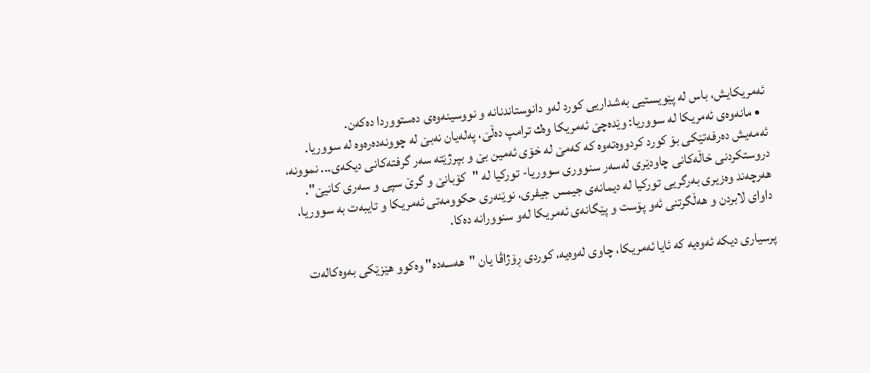ئه‌مريكایش، باس له‌ پێويستيى به‌شداريى كورد له‌و دانوستاندنانه‌ و نووسينه‌وه‌ى ده‌ستووردا ده‌كه‌ن.
  • مانه‌وه‌ى ئه‌مريكا له‌ سووريا: وێده‌چێ ئه‌مريكا وه‌ك ترامپ ده‌ڵێ، په‌له‌يان نه‌بێ له‌ چوونه‌ده‌ره‌وه‌ له‌ سووريا. ئه‌مه‌یش ده‌رفه‌تێكى بۆ كورد كردووه‌ته‌وه‌ كه‌ كه‌مێ له‌ خۆى ئه‌مين بێ و بپرژێته‌ سه‌ر گرفته‌كانى ديكه‌ى... نموونه‌، دروستكردنى خاڵه‌كانى چاودێرى له‌سه‌ر سنوورى سووريا- توركيا له‌ "كۆبانێ و گرێ سپى و سه‌رى كانيێ". هه‌رچه‌ند وه‌زيرى به‌رگريى توركيا له‌ ديمانه‌ى جيمس جيفرى، نوێنه‌رى حكوومه‌تى ئه‌مريكا و تايبه‌ت به‌ سووريا، داواى لابردن و هه‌ڵگرتنى ئه‌و پۆست و پێگانه‌ى ئه‌مريكا له‌و سنوورانه‌ ده‌كا.

پرسيارى ديكه‌ ئه‌وه‌يه‌ كه‌ ئايا ئه‌مريكا، چاوى له‌وه‌يه‌، كوردى ڕۆژاڤا يان "هه‌سه‌ده‌" وه‌كوو هێزێكى به‌وه‌كاله‌ت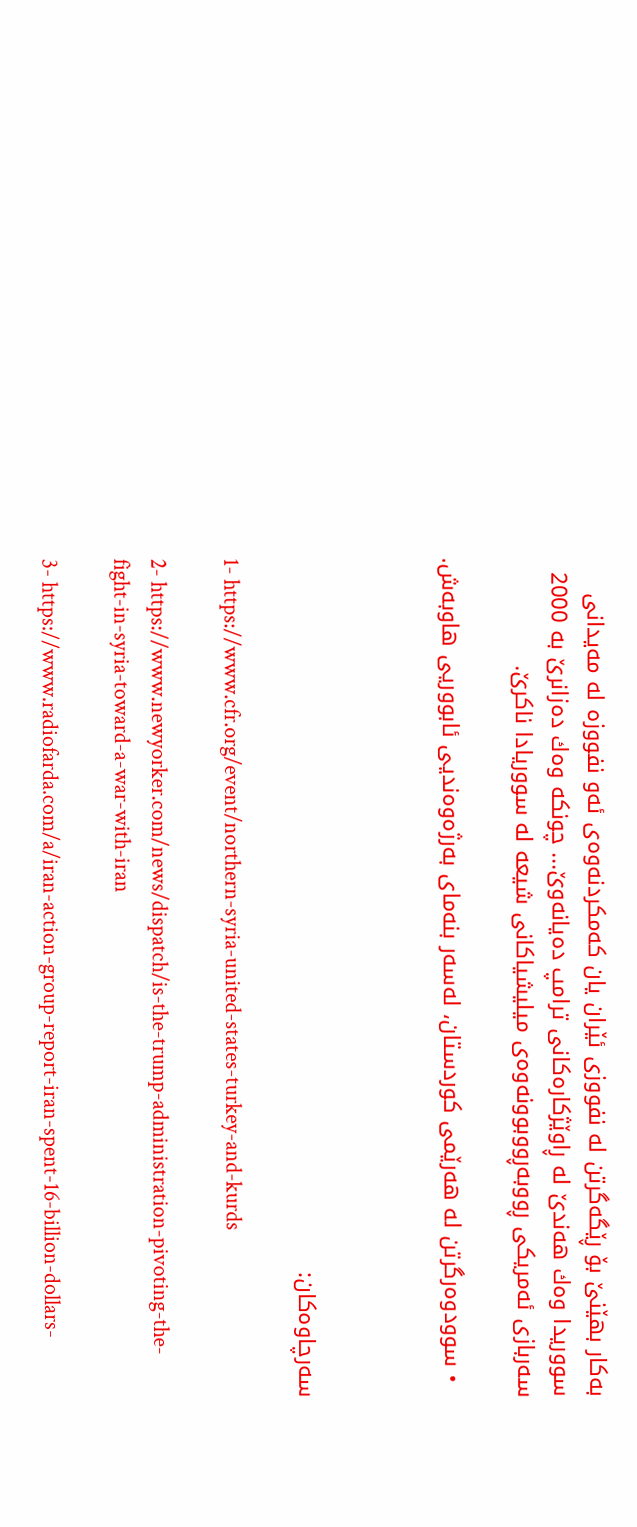به‌كار بهێنێ بۆ ڕێگه‌گرتن له‌ نفووزى ئێران يان كه‌مكردنه‌وه‌ى ئه‌و نفووزه‌ له‌ مه‌يدانى سووريدا وه‌ك هه‌ندێ له‌ ڕاوێژكاره‌كانى ترامپ ده‌يانه‌وێ... چونكه‌ وه‌ك ده‌زانرێ به‌ 2000 سه‌ربازى ئه‌مريكى ڕووبه‌ڕووبوونه‌وه‌ى ميليشياكانى شيعه‌ له‌ سووريادا ناكرێ.

  • سوودوه‌رگرتن له‌ هه‌رێمى كوردستان، له‌سه‌ر بنه‌ماى به‌رژه‌وه‌نديى ئابووريى هاوبه‌ش.



سەرچاوەکان:

1- https://www.cfr.org/event/northern-syria-united-states-turkey-and-kurds

2- https://www.newyorker.com/news/dispatch/is-the-trump-administration-pivoting-the-fight-in-syria-toward-a-war-with-iran

3- https://www.radiofarda.com/a/iran-action-group-report-iran-spent-16-billion-dollars-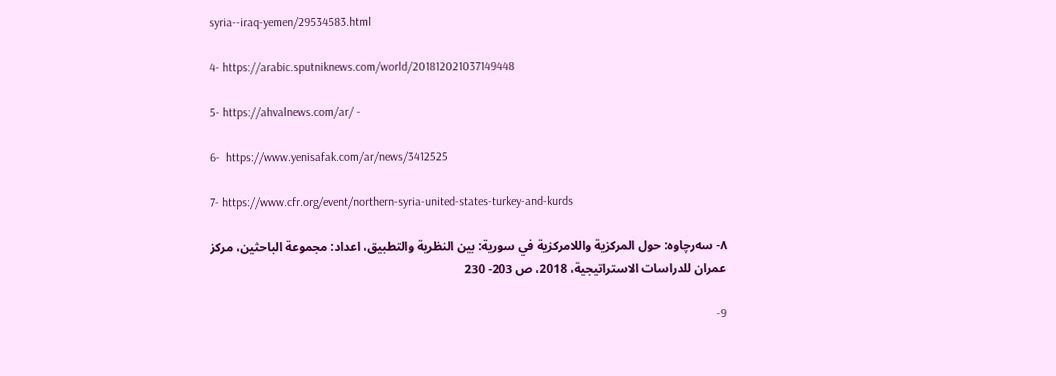syria--iraq-yemen/29534583.html

4- https://arabic.sputniknews.com/world/201812021037149448

5- https://ahvalnews.com/ar/ -

6-  https://www.yenisafak.com/ar/news/3412525

7- https://www.cfr.org/event/northern-syria-united-states-turkey-and-kurds

٨- سه‌رچاوه‌: حول المركزية واللامركزية في سورية: بين النظرية والتطبيق، اعداد: مجموعة الباحثين، مركز عمران للدراسات الاستراتيجية، 2018، ص 203- 230

9-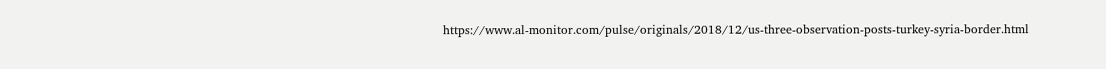https://www.al-monitor.com/pulse/originals/2018/12/us-three-observation-posts-turkey-syria-border.html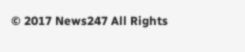© 2017 News247 All Rights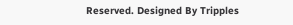Reserved. Designed By Tripples